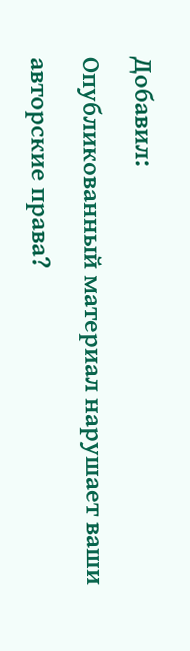Добавил:
Опубликованный материал нарушает ваши авторские права?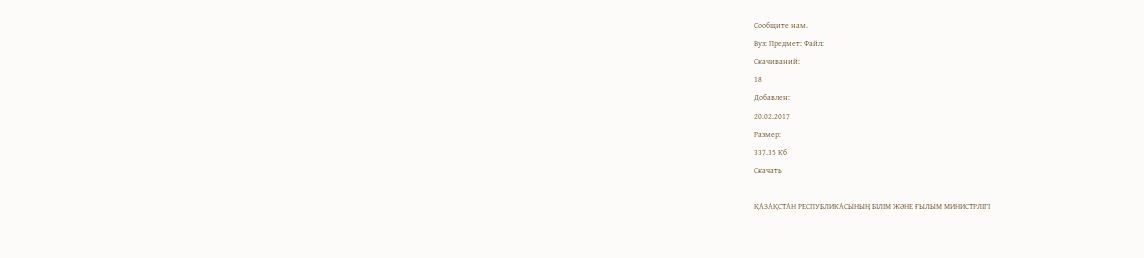Сообщите нам.
Вуз: Предмет: Файл:
Скачиваний:
18
Добавлен:
20.02.2017
Размер:
337.35 Кб
Скачать

ҚАЗАҚСТАН РЕСПУБЛИКАСЫНЫҢ БІЛІМ ЖƏНЕ ҒЫЛЫМ МИНИСТРЛІГІ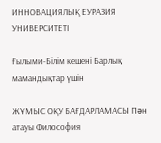ИННОВАЦИЯЛЫҚ ЕУРАЗИЯ УНИВЕРСИТЕТІ

Ғылыми-Білім кешені Барлық мамандықтар үшін

ЖҰМЫС ОҚУ БАҒДАРЛАМАСЫ Пəн атауы Философия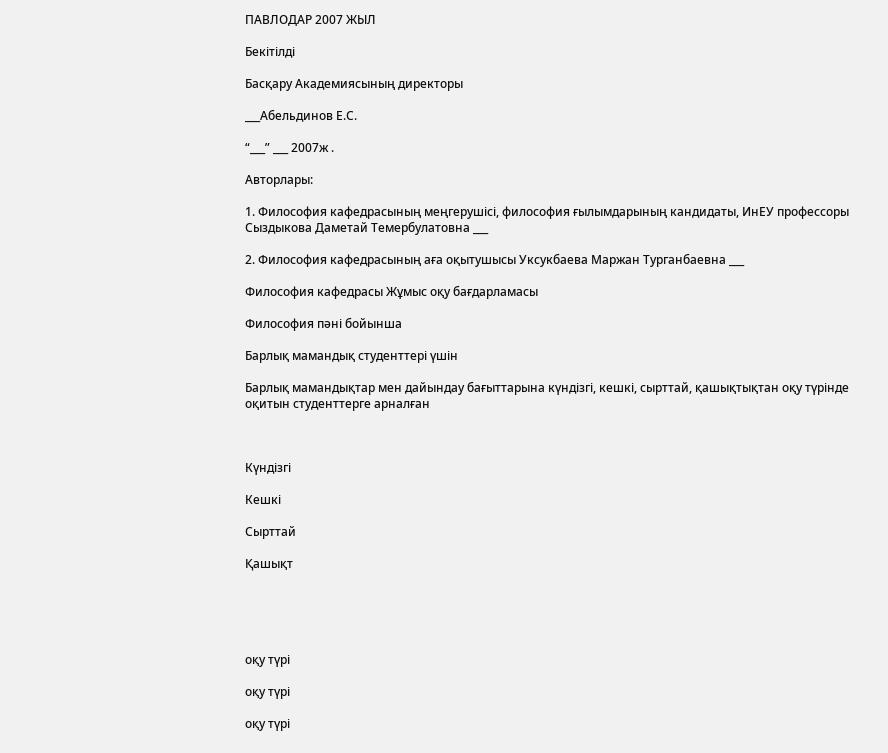ПАВЛОДАР 2007 ЖЫЛ

Бекітілді

Басқару Академиясының директоры

___Абельдинов Е.С.

“___” ___ 2007ж .

Авторлары:

1. Философия кафедрасының меңгерушісі, философия ғылымдарының кандидаты, ИнЕУ профессоры Сыздыкова Даметай Темербулатовна ___

2. Философия кафедрасының аға оқытушысы Уксукбаева Маржан Турганбаевна ___

Философия кафедрасы Жұмыс оқу бағдарламасы

Философия пəні бойынша

Барлық мамандық студенттері үшін

Барлық мамандықтар мен дайындау бағыттарына күндізгі, кешкі, сырттай, қашықтықтан оқу түрінде оқитын студенттерге арналған



Күндізгі

Кешкі

Сырттай

Қашықт





оқу түрі

оқу түрі

оқу түрі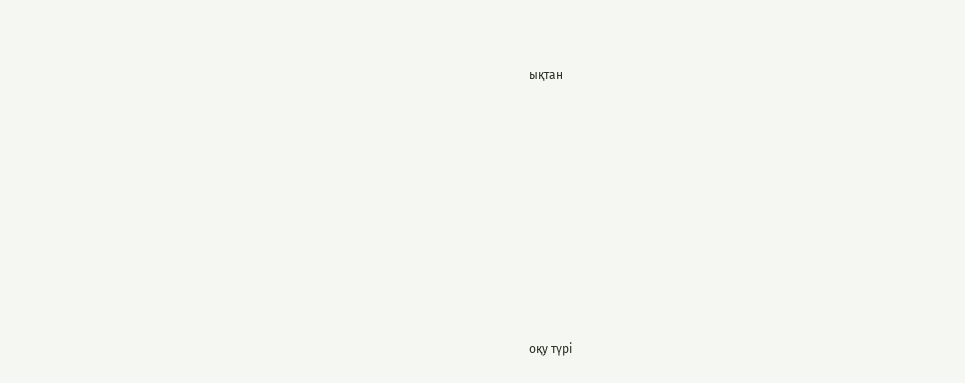ықтан













оқу түрі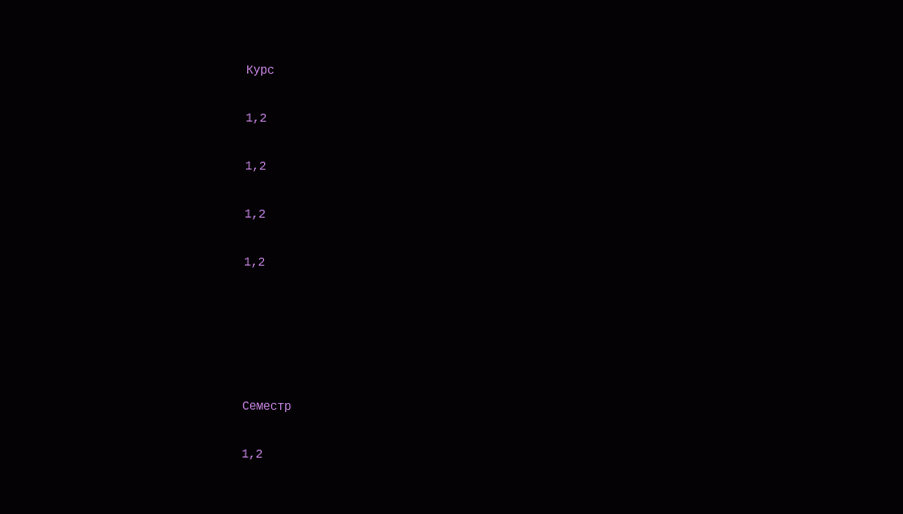Курс

1,2

1,2

1,2

1,2





Семестр

1,2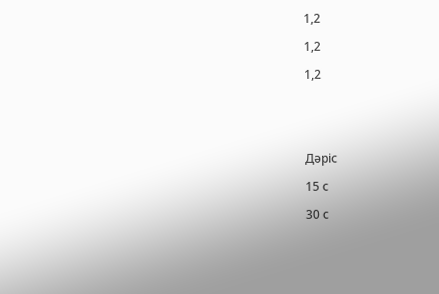1,2

1,2

1,2





Дəріс

15 с

30 с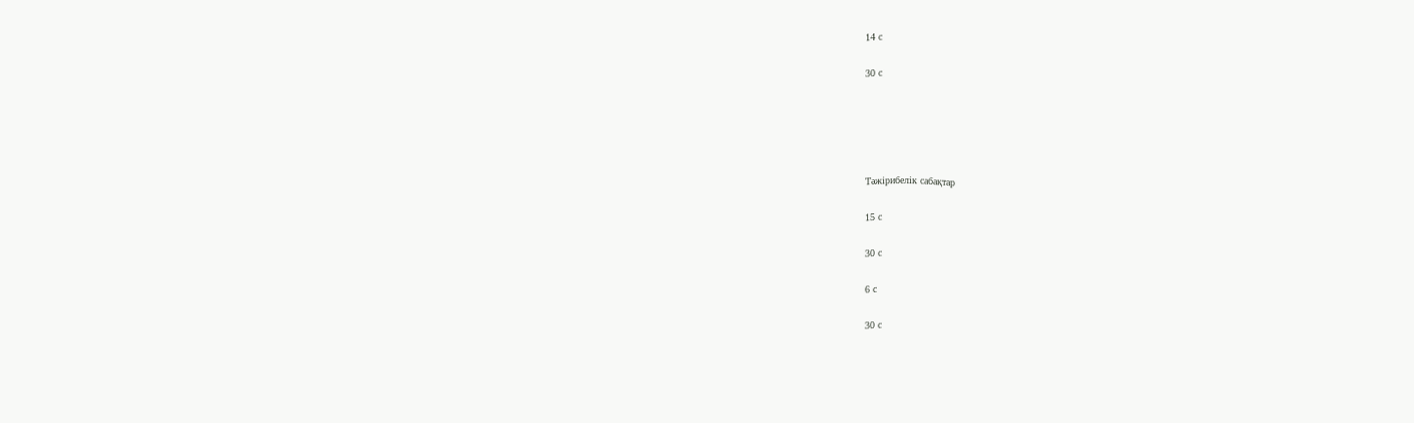14 с

30 с





Тəжірибелік сабақтар

15 с

30 с

6 с

30 с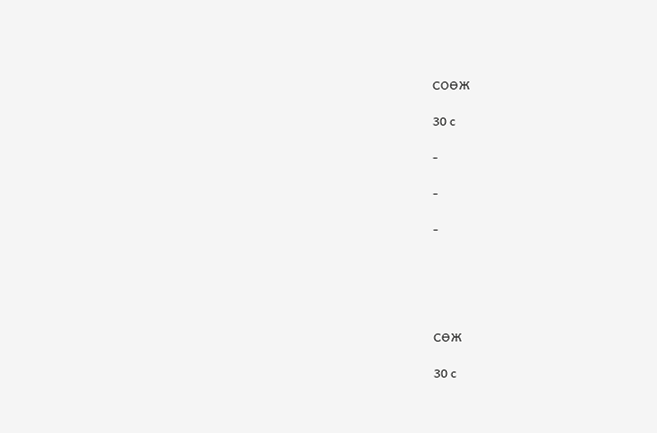СОӨЖ

30 с

-

-

-





СӨЖ

30 с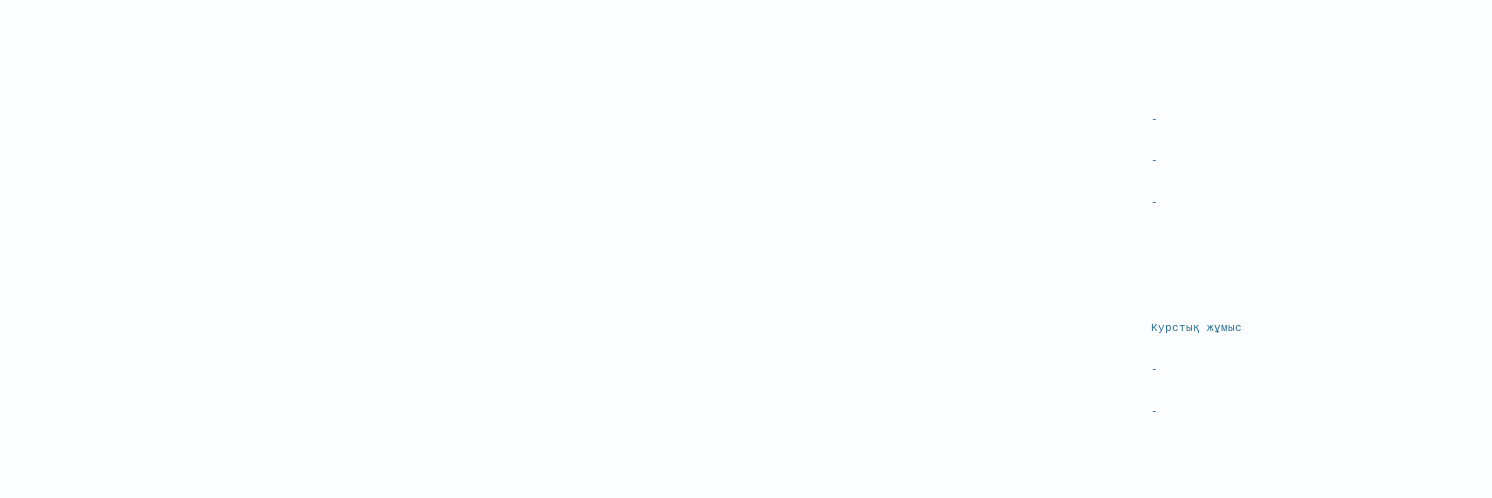-

-

-





Курстық жұмыс

-

-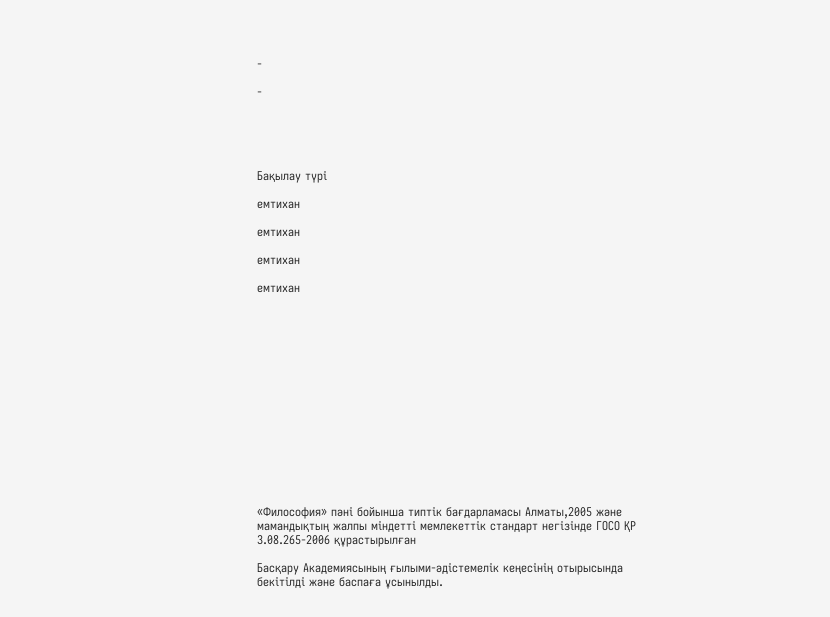-

-





Бақылау түрі

емтихан

емтихан

емтихан

емтихан















«Философия» пəні бойынша типтік бағдарламасы Алматы,2005 жəне мамандықтың жалпы міндетті мемлекеттік стандарт негізінде ГОСО ҚР 3.08.265-2006 құрастырылған

Басқару Академиясының ғылыми-əдістемелік кеңесінің отырысында бекітілді жəне баспаға ұсынылды.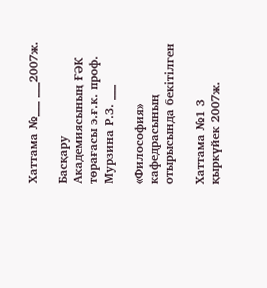Хаттама №___ ___2007ж.

Басқару Академиясының ҒƏК төрағасы э.ғ.к. проф. Мурзина Р.З. ___

«Философия» кафедрасының отырысында бекітілген

Хаттама №1 3 қыркүйек 2007ж.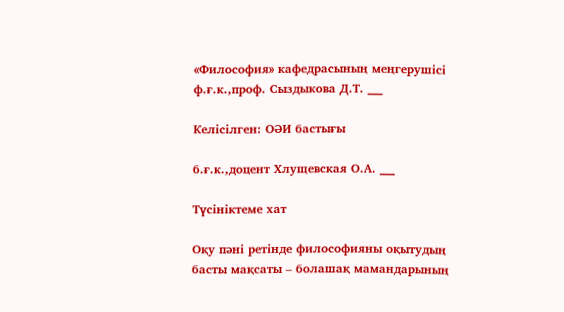«Философия» кафедрасының меңгерушісі ф.ғ.к.,проф. Сыздыкова Д.Т. ___

Келісілген: ОƏИ бастығы

б.ғ.к.,доцент Хлущевская О.А. ___

Түсініктеме хат

Оқу пəні ретінде философияны оқытудың басты мақсаты – болашақ мамандарының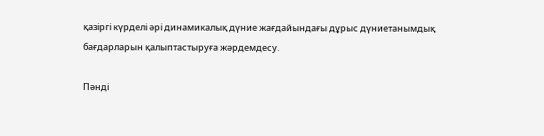қазіргі күрделі əрі динамикалық дүние жағдайындағы дұрыс дүниетанымдық бағдарларын қалыптастыруға жəрдемдесу.

Пəнді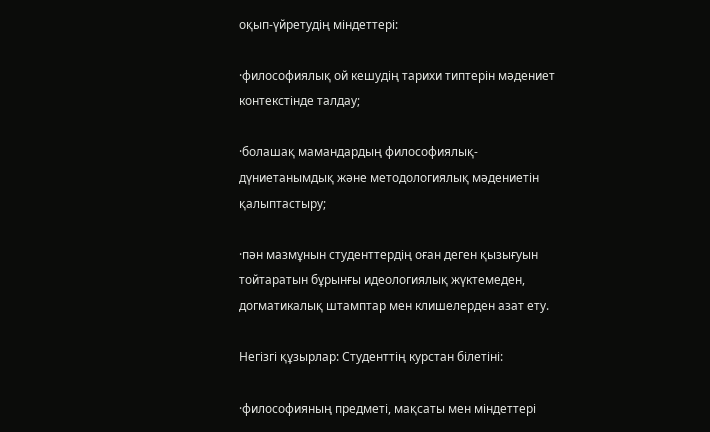оқып-үйретудің міндеттері:

·философиялық ой кешудің тарихи типтерін мəдениет контекстінде талдау;

·болашақ мамандардың философиялық-дүниетанымдық жəне методологиялық мəдениетін қалыптастыру;

·пəн мазмұнын студенттердің оған деген қызығуын тойтаратын бұрынғы идеологиялық жүктемеден, догматикалық штамптар мен клишелерден азат ету.

Негізгі құзырлар: Студенттің курстан білетіні:

·философияның предметі, мақсаты мен міндеттері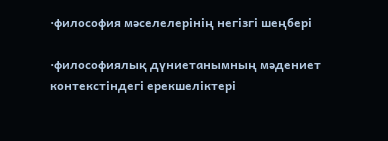·философия мəселелерінің негізгі шеңбері

·философиялық дүниетанымның мəдениет контекстіндегі ерекшеліктері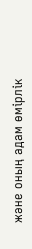жəне оның адам өмірлік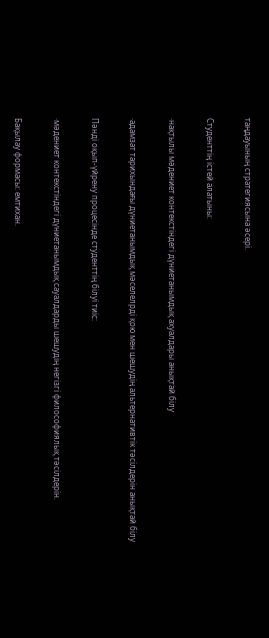таңдауының стратегиясына əсері.

Студенттің істей алатыны:

·нақтылы мəдениет контекстіндегі дүниетанымдық ахуалдары анықтай білу

·адамзат тарихындағы дүниетанымдық мəселелрді қою мен шешудің альтернативтік тəсілдерін анықтай білу

Пəнді оқып-үйрену процесінде студенттің білуі тиіс:

·мəдениет контекстіндегі дүниетанымдық сауалдарды шешудің негізгі философиялық тəсілдерін.

Бақылау формасы: емтихан.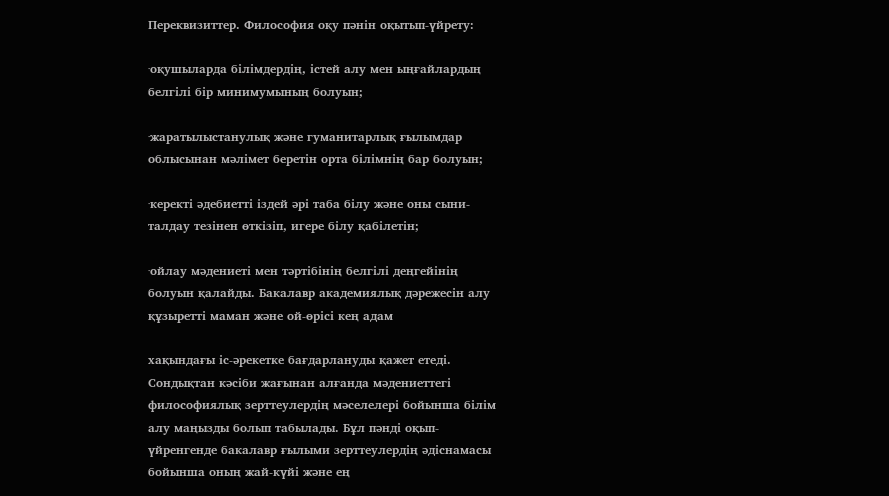Переквизиттер. Философия оқу пəнін оқытып-үйрету:

·оқушыларда білімдердің, істей алу мен ыңғайлардың белгілі бір минимумының болуын;

·жаратылыстанулық жəне гуманитарлық ғылымдар облысынан мəлімет беретін орта білімнің бар болуын;

·керекті əдебиетті іздей əрі таба білу жəне оны сыни-талдау тезінен өткізіп, игере білу қабілетін;

·ойлау мəдениеті мен тəртібінің белгілі деңгейінің болуын қалайды. Бакалавр академиялық дəрежесін алу құзыретті маман жəне ой-өрісі кең адам

хақындағы іс-əрекетке бағдарлануды қажет етеді. Сондықтан кəсіби жағынан алғанда мəдениеттегі философиялық зерттеулердің мəселелері бойынша білім алу маңызды болып табылады. Бұл пəнді оқып-үйренгенде бакалавр ғылыми зерттеулердің əдіснамасы бойынша оның жай-күйі жəне ең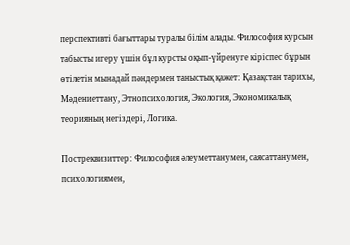перспективті бағыттары туралы білім алады. Философия курсын табысты игеру үшін бұл курсты оқып-үйренуге кіріспес бұрын өтілетін мынадай пəндермен таныстық қажет: Қазақстан тарихы, Мəдениеттану, Этнопсихология, Экология, Экономикалық теорияның негіздері, Логика.

Постреквизиттер: Философия əлеуметтанумен, саясаттанумен, психологиямен,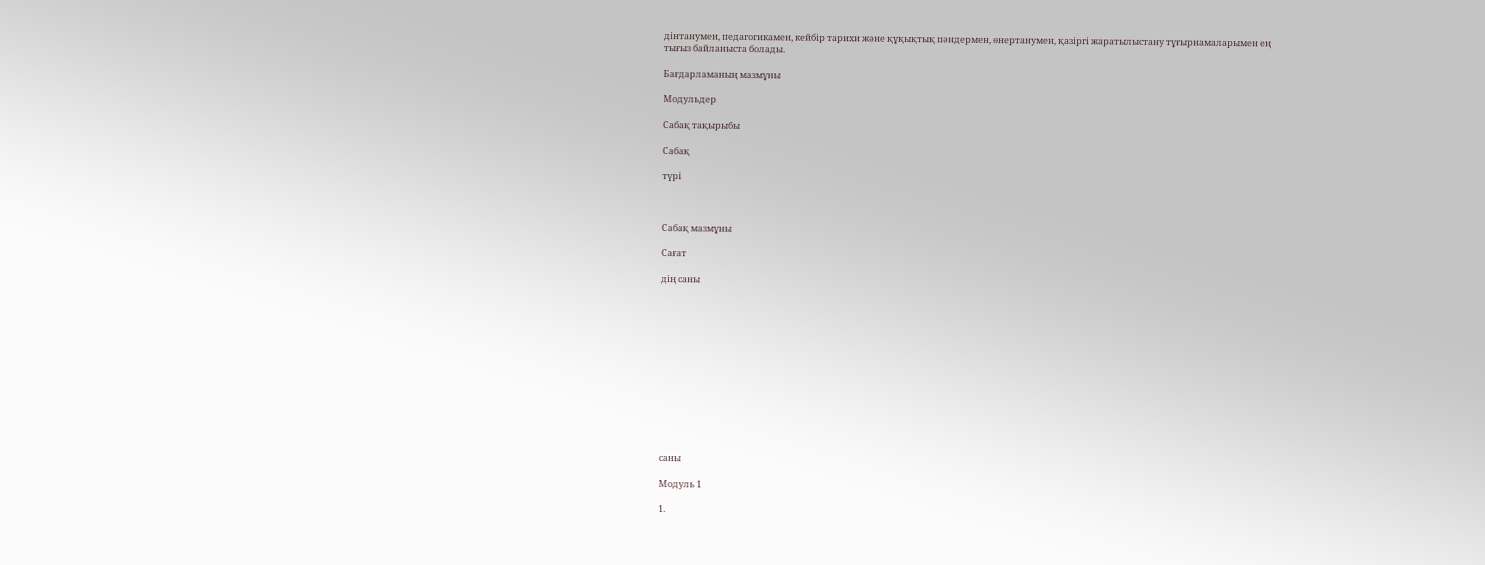дінтанумен, педагогикамен, кейбір тарихи жəне құқықтық пəндермен, өнертанумен, қазіргі жаратылыстану тұғырнамаларымен ең тығыз байланыста болады.

Бағдарламаның мазмұны

Модульдер

Сабақ тақырыбы

Сабақ

түрі



Сабақ мазмұны

Сағат

дің саны













саны

Модуль 1

1.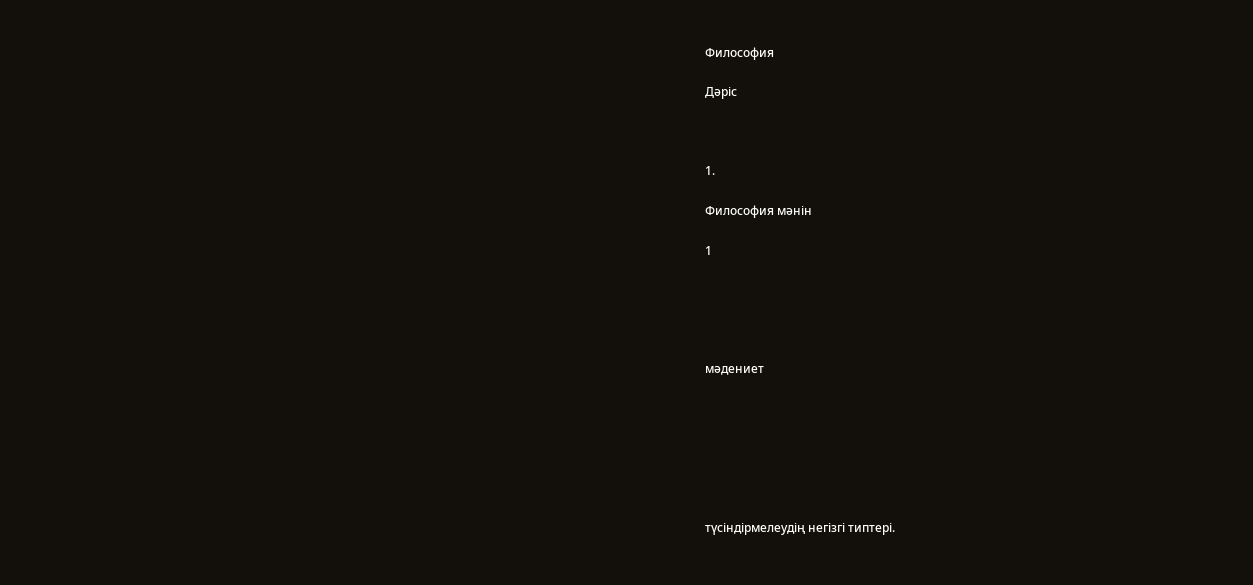Философия

Дəріс



1.

Философия мəнін

1





мəдениет







түсіндірмелеудің негізгі типтері.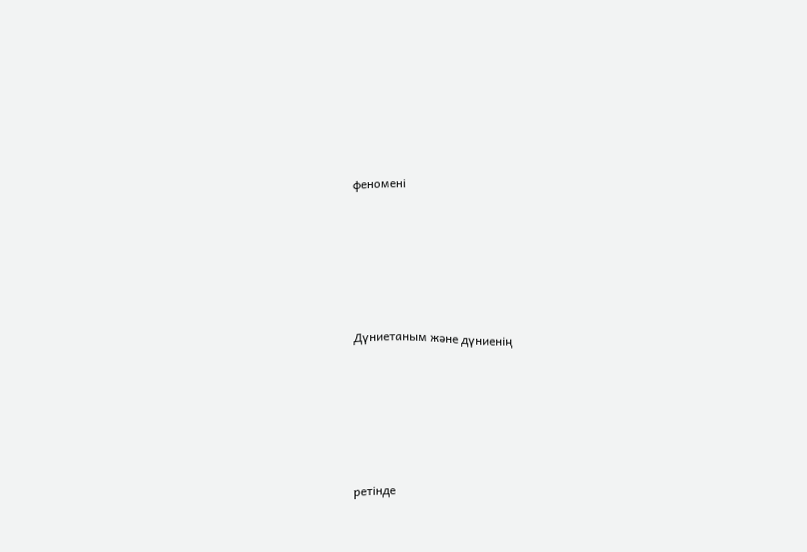феномені







Дүниетаным жəне дүниенің







ретінде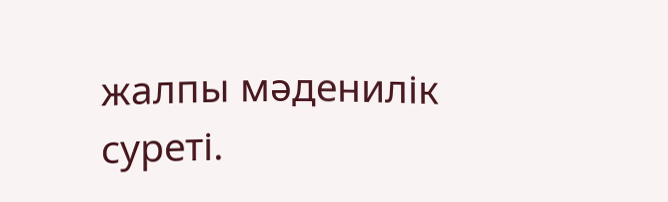жалпы мəденилік суреті.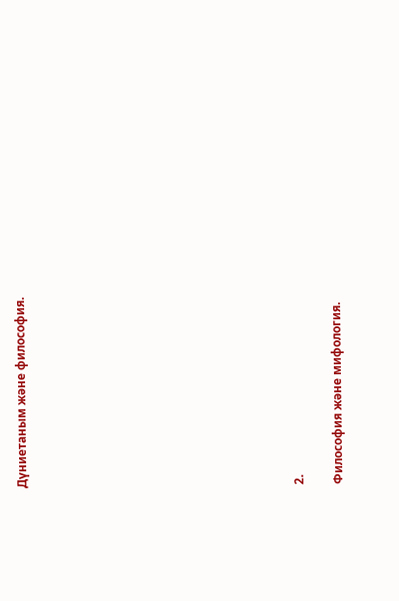Дүниетаным жəне философия.













2.

Философия жəне мифология.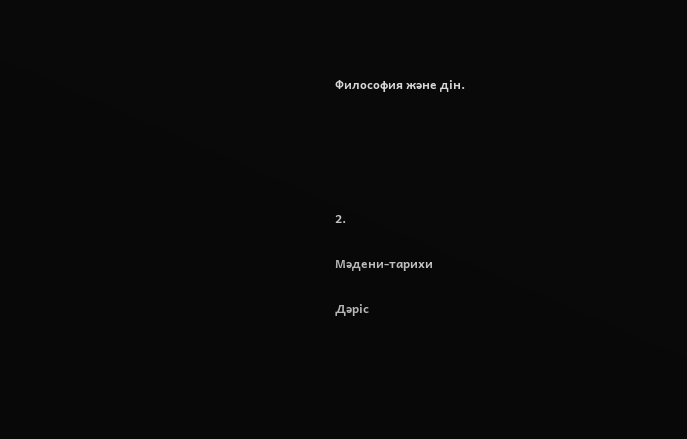Философия жəне дін.





2.

Мəдени-тарихи

Дəріс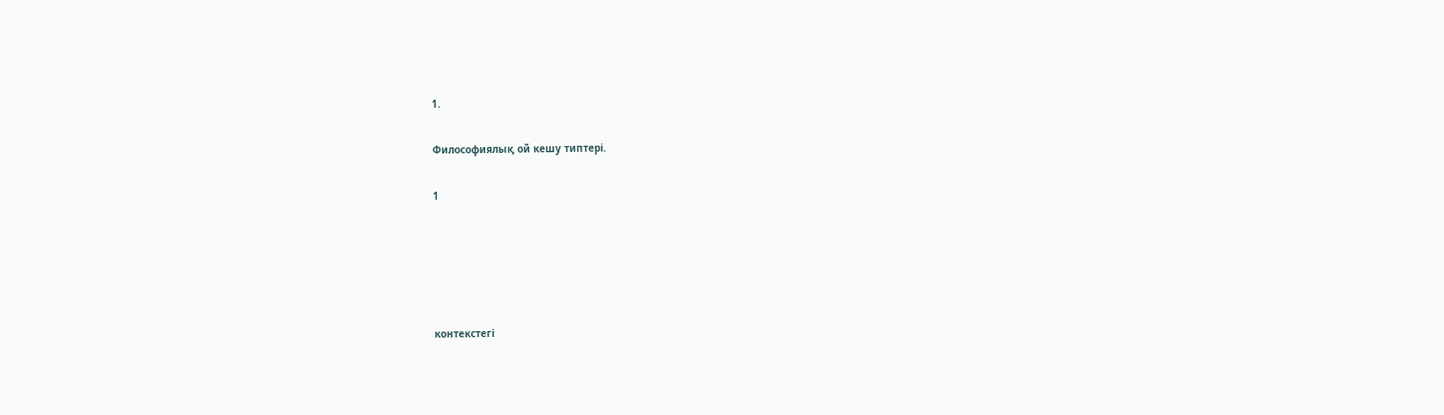1.

Философиялық ой кешу типтері.

1





контекстегі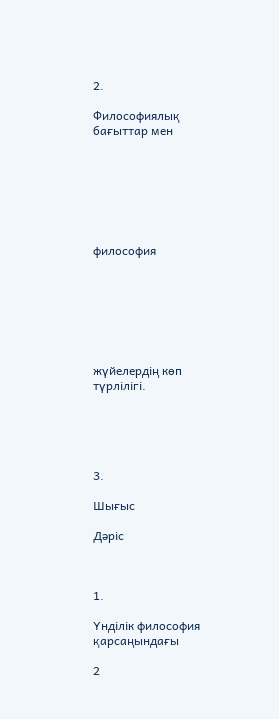2.

Философиялық бағыттар мен







философия







жүйелердің көп түрлілігі.





3.

Шығыс

Дəріс



1.

Үнділік философия қарсаңындағы

2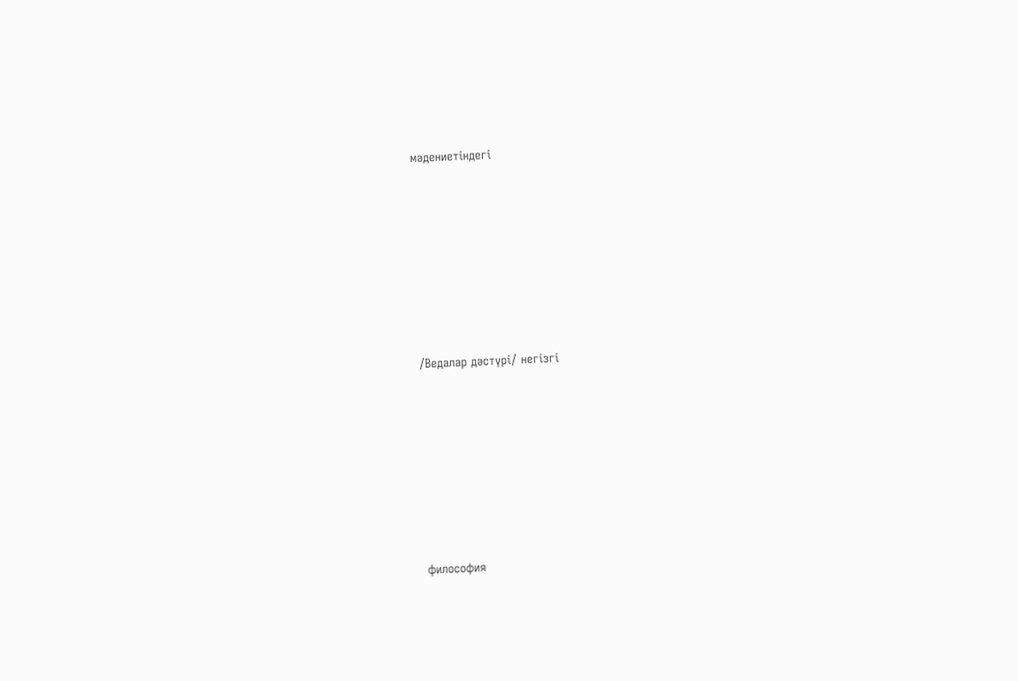мəдениетіндегі







/Ведалар дəстүрі/ негізгі







философия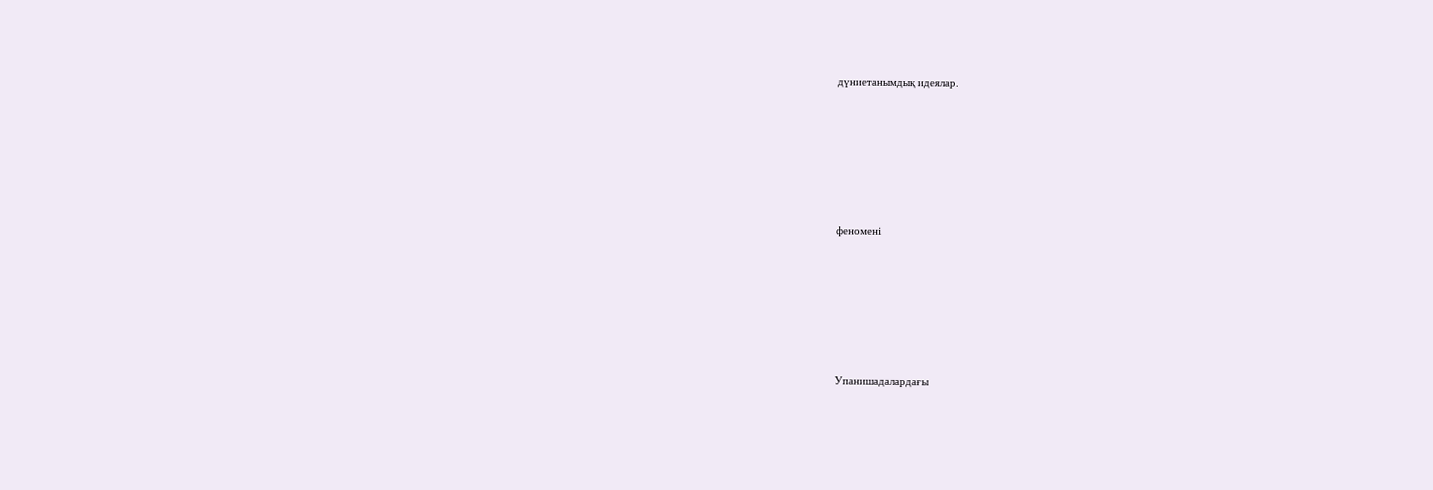дүниетанымдық идеялар.







феномені







Упанишадалардағы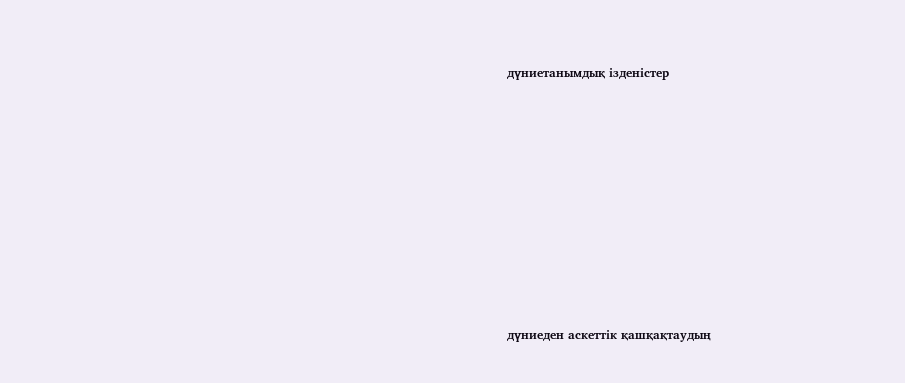дүниетанымдық ізденістер















дүниеден аскеттік қашқақтаудың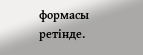формасы ретінде.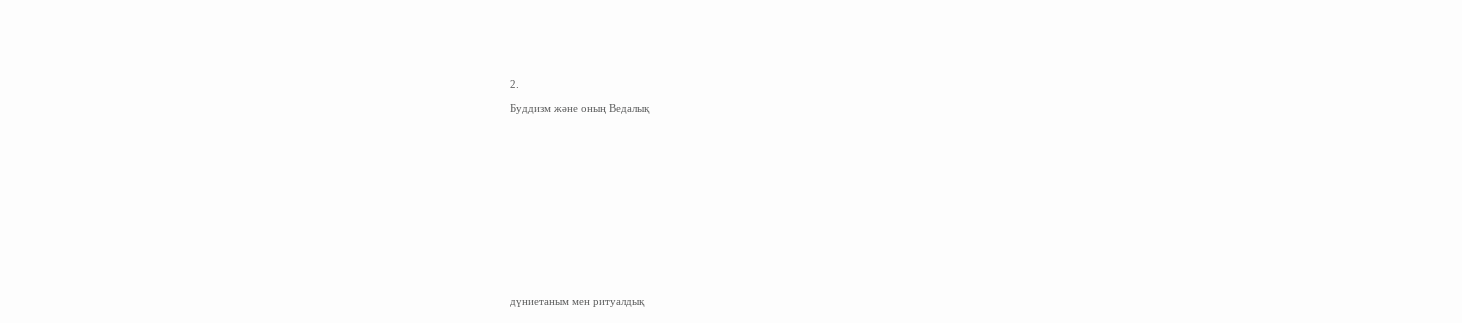2.

Буддизм жəне оның Ведалық















дүниетаным мен ритуалдық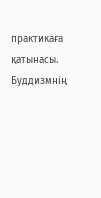практикаға қатынасы. Буддизмнің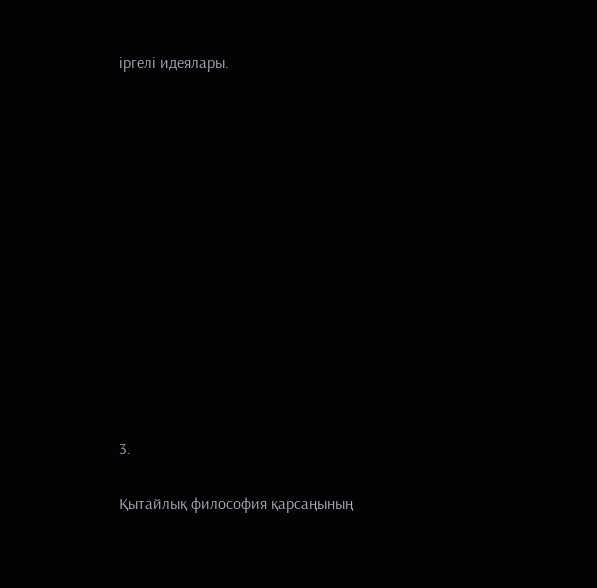іргелі идеялары.













3.

Қытайлық философия қарсаңының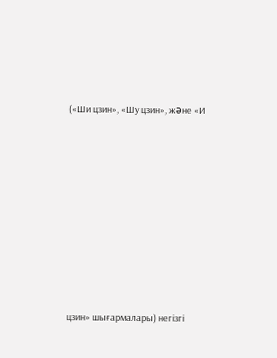(«Ши цзин», «Шу цзин», жəне «И















цзин» шығармалары) негізгі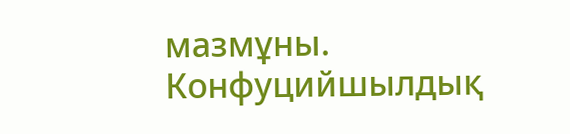мазмұны. Конфуцийшылдық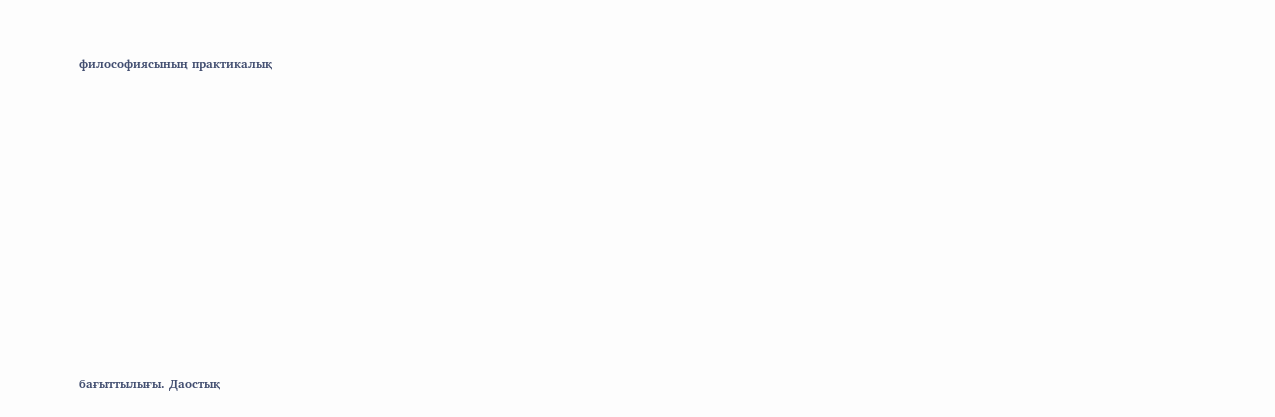философиясының практикалық















бағыттылығы. Даостық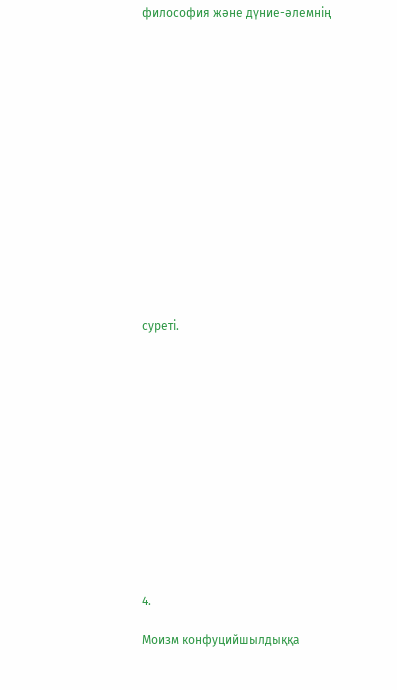философия жəне дүние-əлемнің















суреті.













4.

Моизм конфуцийшылдыққа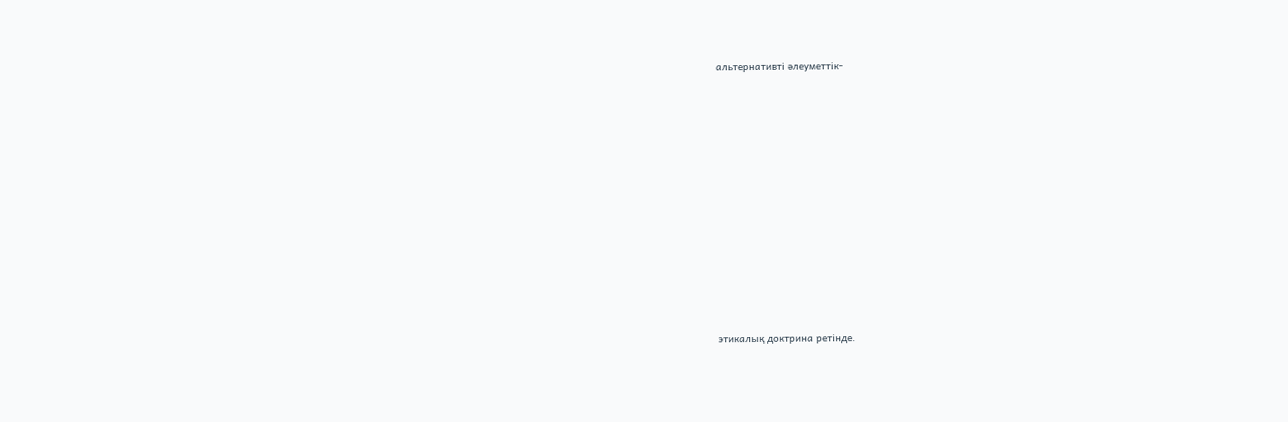альтернативті əлеуметтік-















этикалық доктрина ретінде.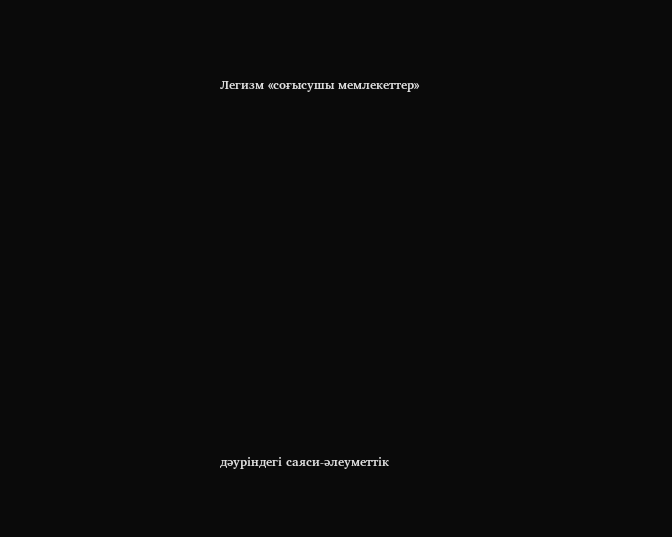Легизм «соғысушы мемлекеттер»















дəуріндегі саяси-əлеуметтік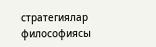стратегиялар философиясы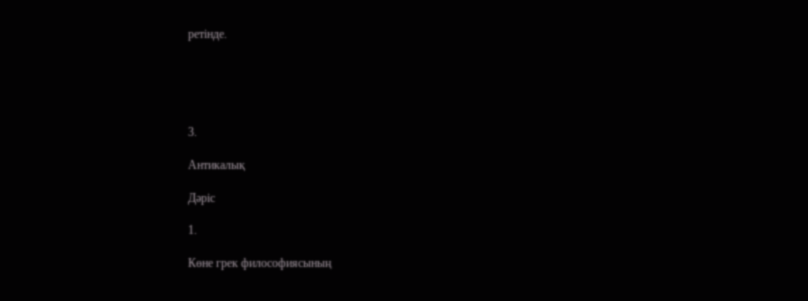ретінде.





3.

Антикалық

Дəріс

1.

Көне грек философиясының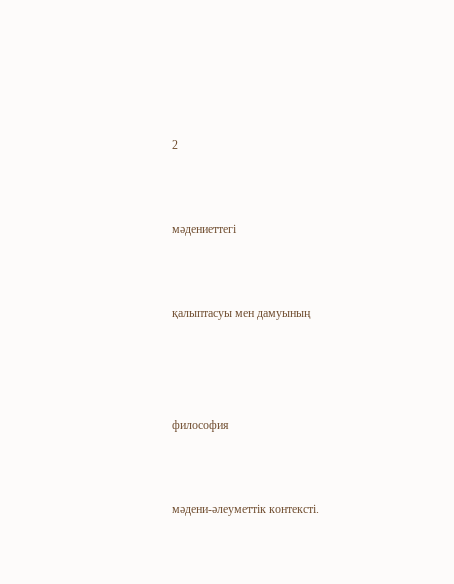2





мəдениеттегі





қалыптасуы мен дамуының







философия





мəдени-əлеуметтік контексті.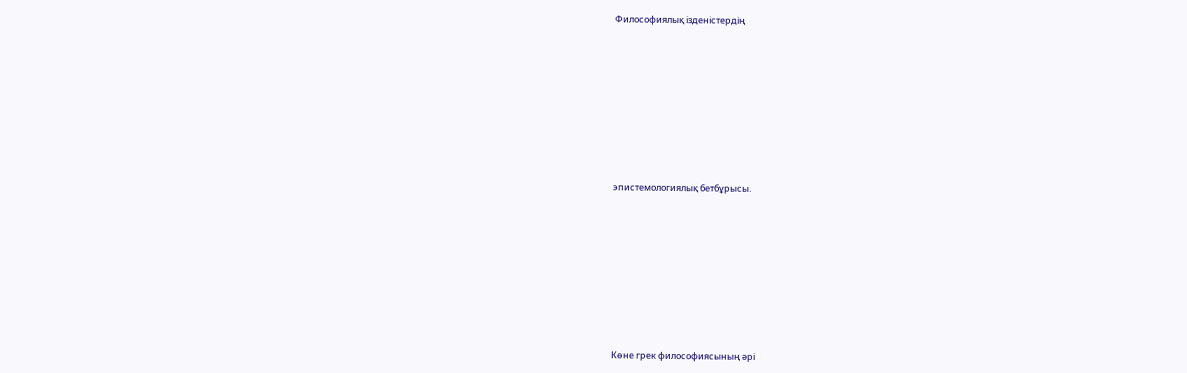Философиялық ізденістердің













эпистемологиялық бетбұрысы.













Көне грек философиясының əрі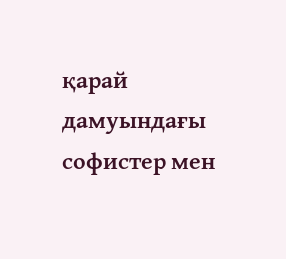қарай дамуындағы софистер мен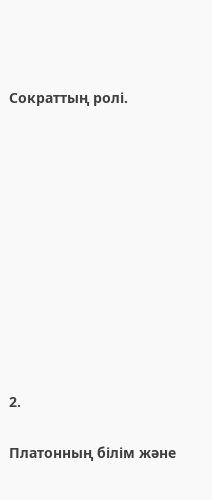Сократтың ролі.











2.

Платонның білім жəне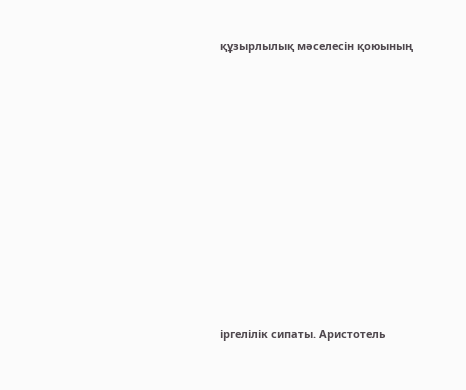құзырлылық мəселесін қоюының













іргелілік сипаты. Аристотель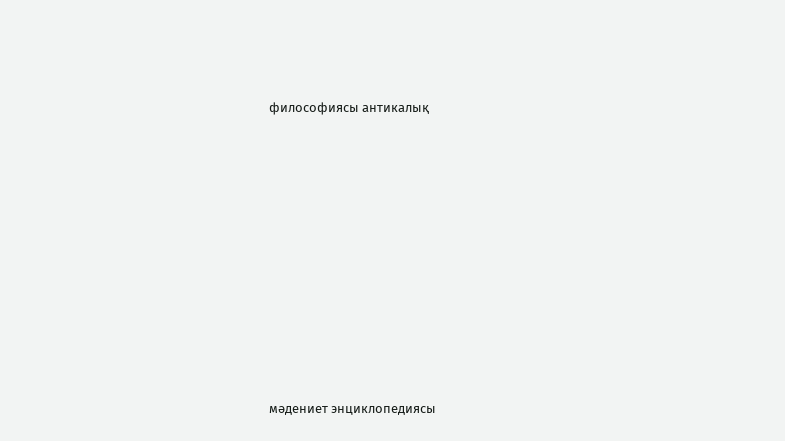философиясы антикалық













мəдениет энциклопедиясы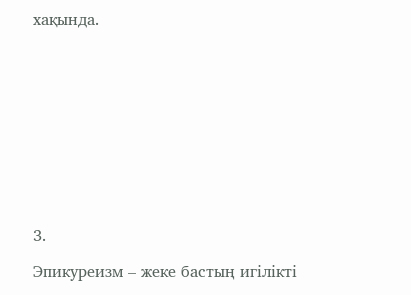хақында.











3.

Эпикуреизм – жеке бастың игілікті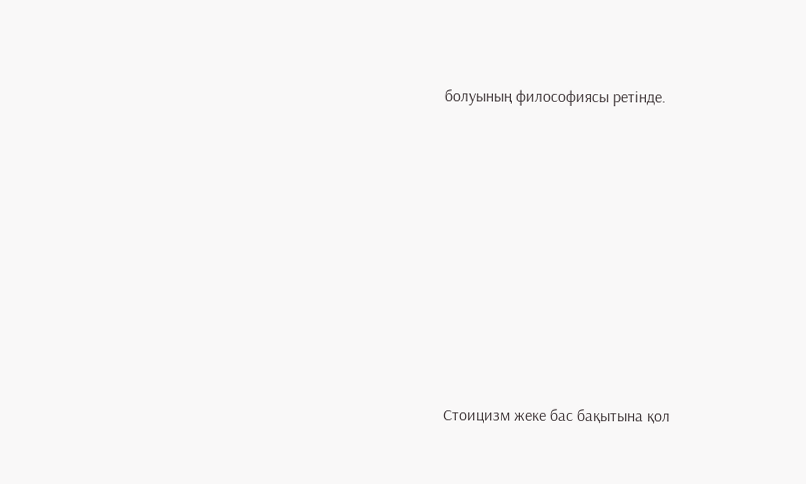болуының философиясы ретінде.













Стоицизм жеке бас бақытына қол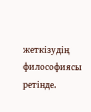жеткізудің философиясы ретінде.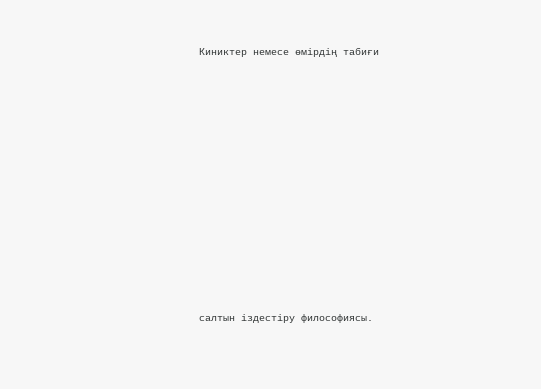Киниктер немесе өмірдің табиғи













салтын іздестіру философиясы.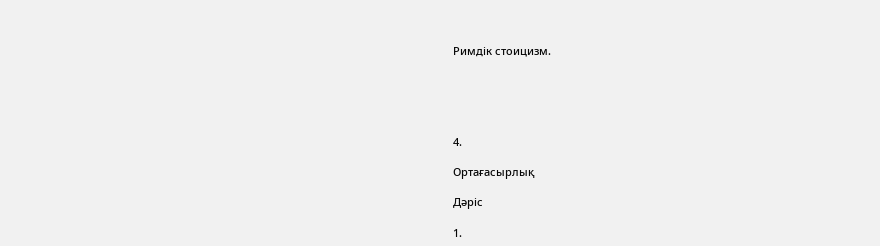Римдік стоицизм.





4.

Ортағасырлық

Дəріс

1.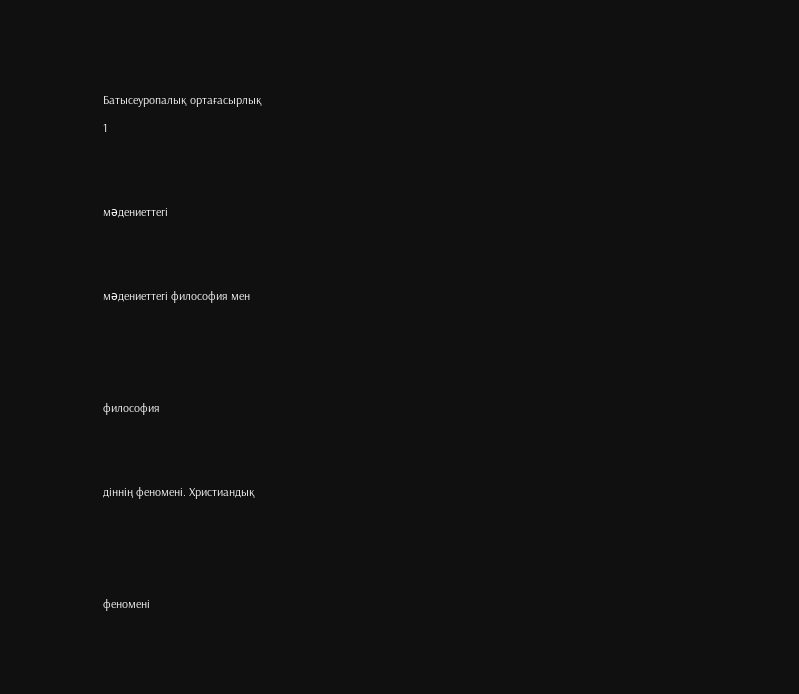Батысеуропалық ортағасырлық

1





мəдениеттегі





мəдениеттегі философия мен







философия





діннің феномені. Христиандық







феномені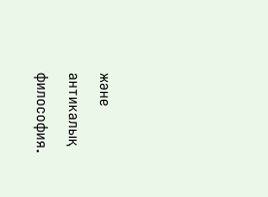жəне антикалық философия.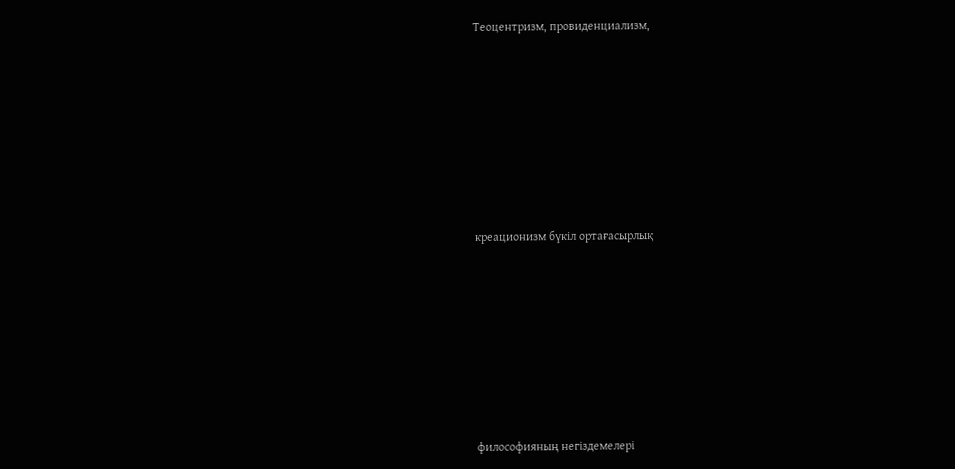Теоцентризм, провиденциализм,













креационизм бүкіл ортағасырлық













философияның негіздемелері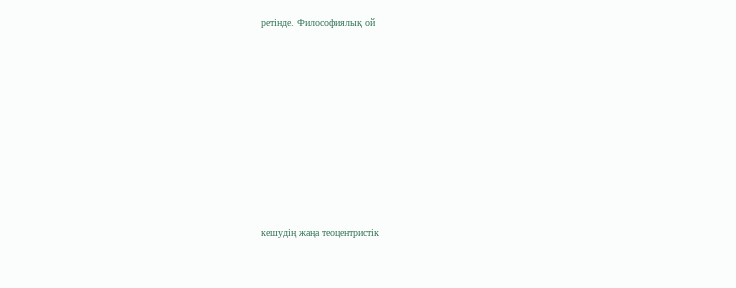ретінде. Философиялық ой













кешудің жаңа теоцентристік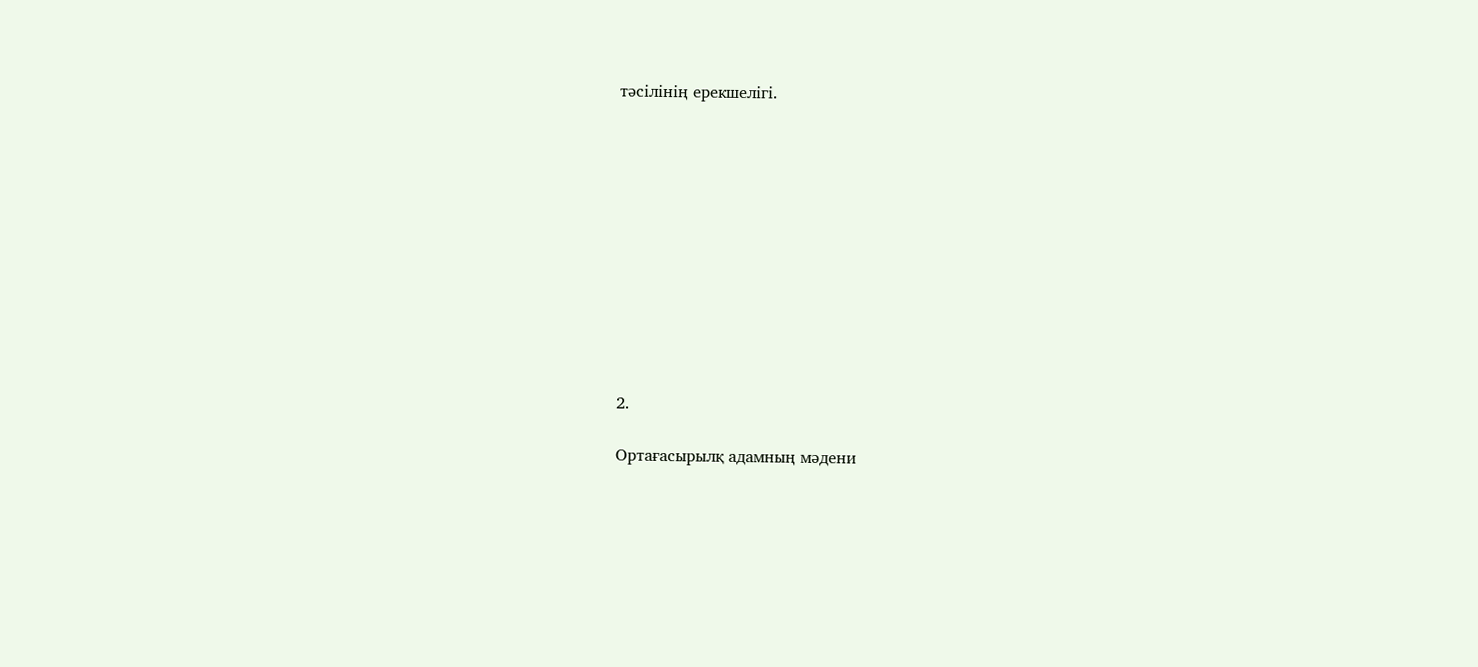тəсілінің ерекшелігі.











2.

Ортағасырылқ адамның мəдени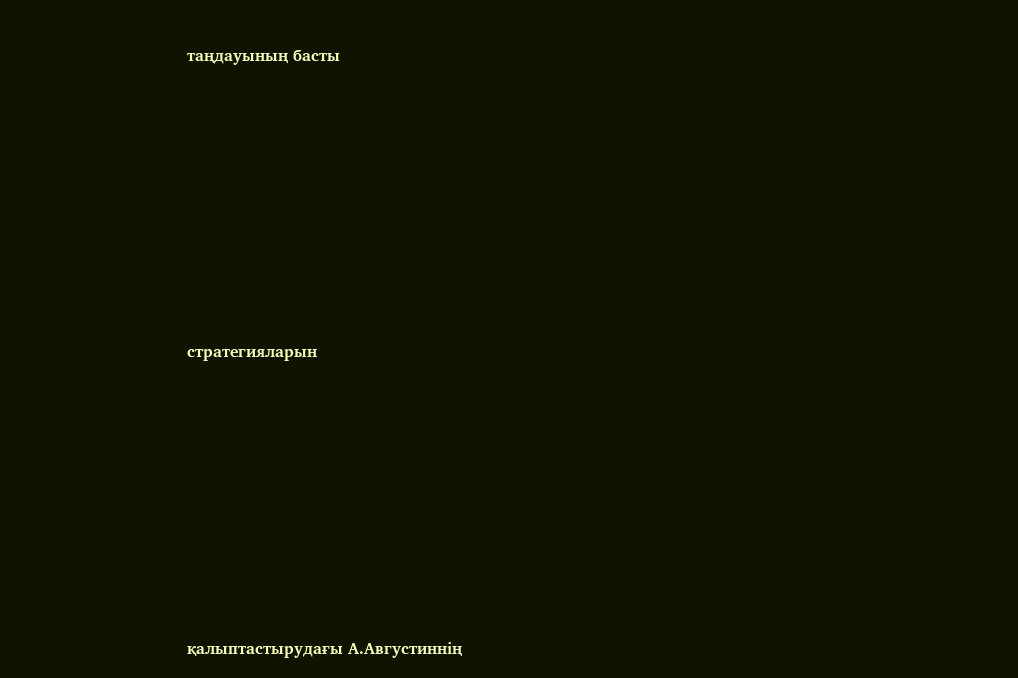таңдауының басты













стратегияларын













қалыптастырудағы А.Августиннің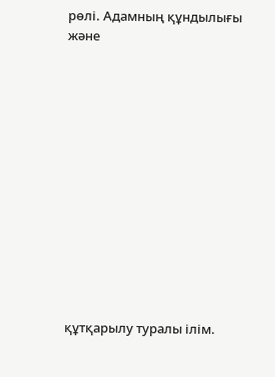рөлі. Адамның құндылығы жəне













құтқарылу туралы ілім.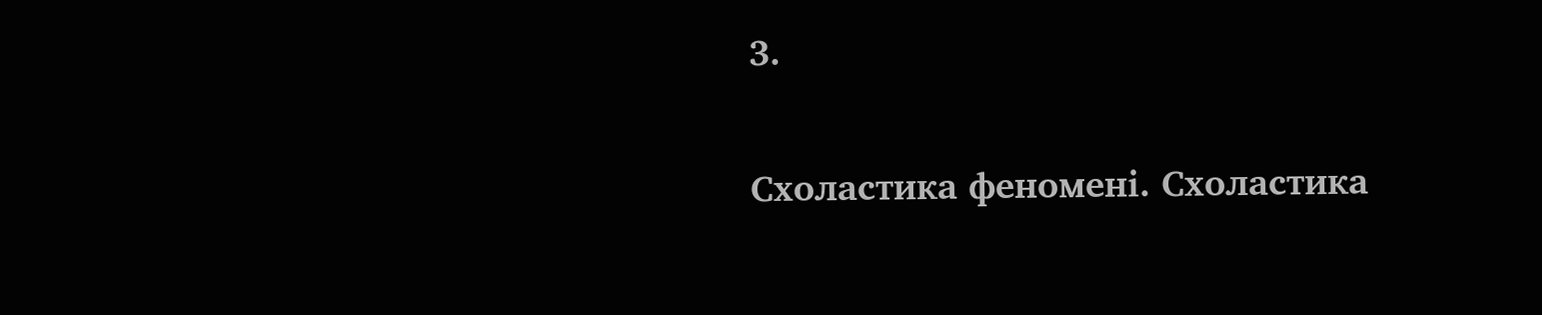3.

Схоластика феномені. Схоластика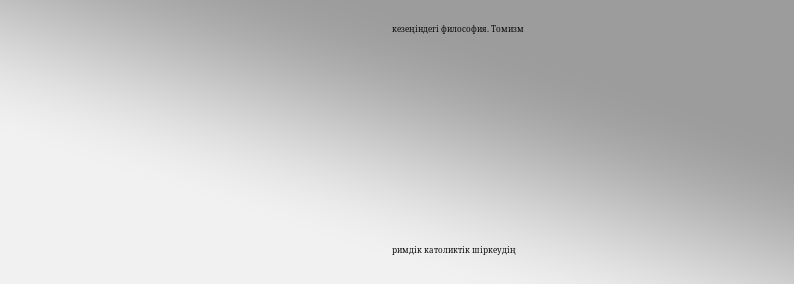кезеңіндегі философия. Томизм













римдік католиктік шіркеудің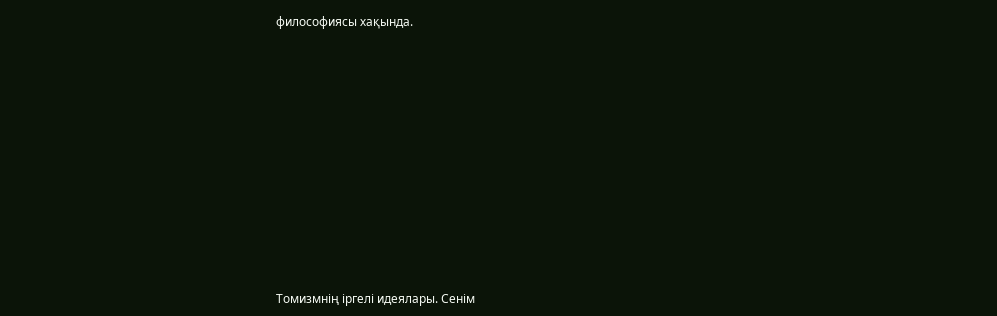философиясы хақында.













Томизмнің іргелі идеялары. Сенім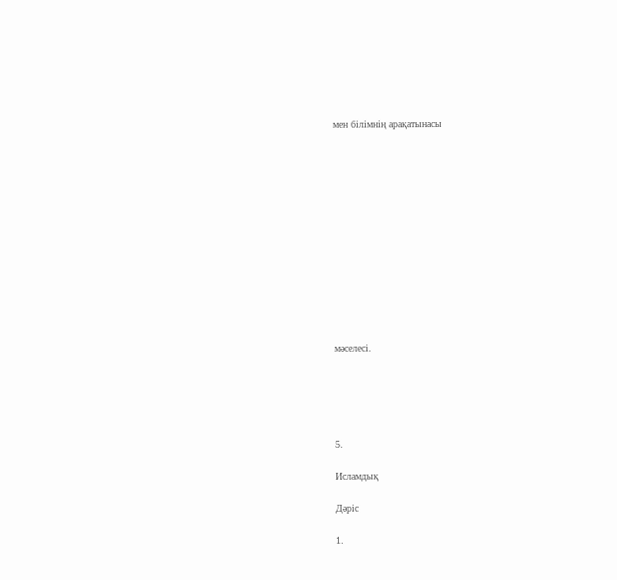мен білімнің арақатынасы













мəселесі.





5.

Исламдық

Дəріс

1.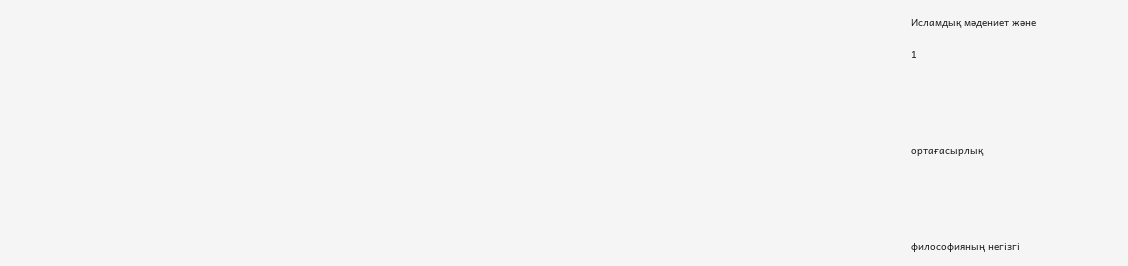Исламдық мəдениет жəне

1





ортағасырлық





философияның негізгі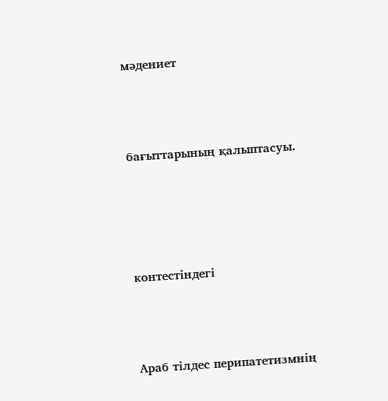мəдениет





бағыттарының қалыптасуы.







контестіндегі





Араб тілдес перипатетизмнің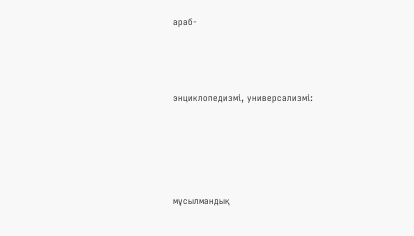араб-





энциклопедизмі, универсализмі:







мұсылмандық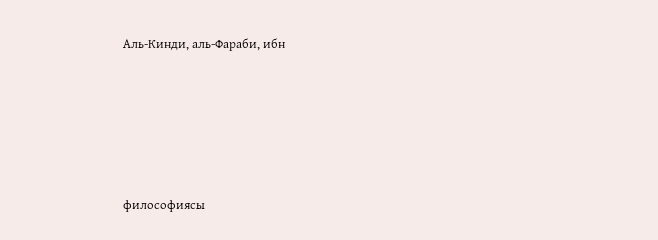Аль-Кинди, аль-Фараби, ибн







философиясы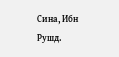Сина, Ибн Рушд.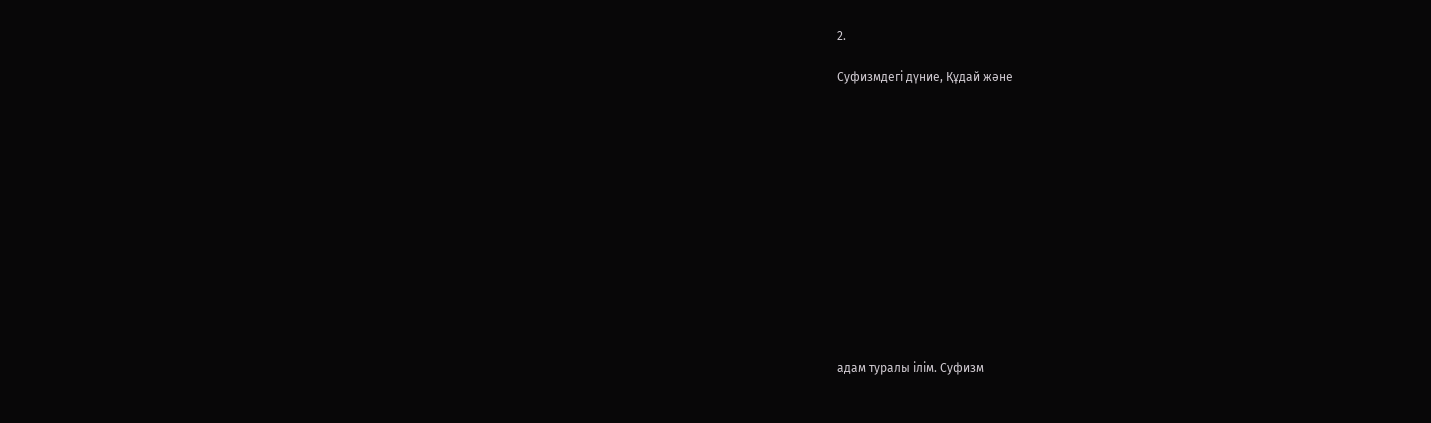2.

Суфизмдегі дүние, Құдай жəне













адам туралы ілім. Суфизм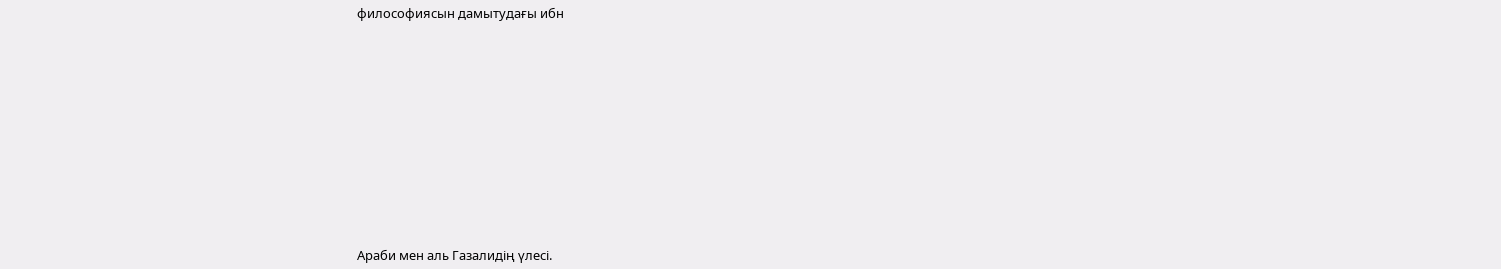философиясын дамытудағы ибн













Араби мен аль Газалидің үлесі.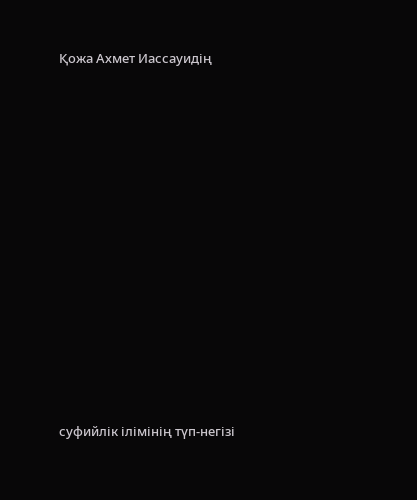Қожа Ахмет Иассауидің













суфийлік ілімінің түп-негізі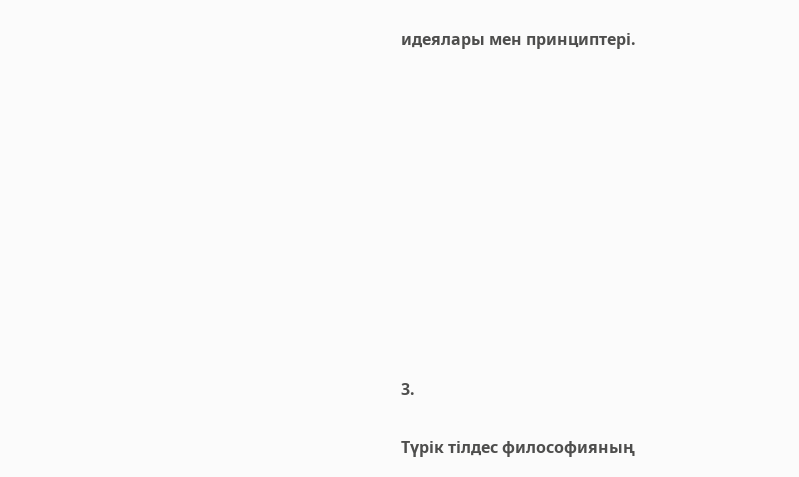идеялары мен принциптері.











3.

Түрік тілдес философияның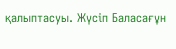қалыптасуы. Жүсіп Баласағұн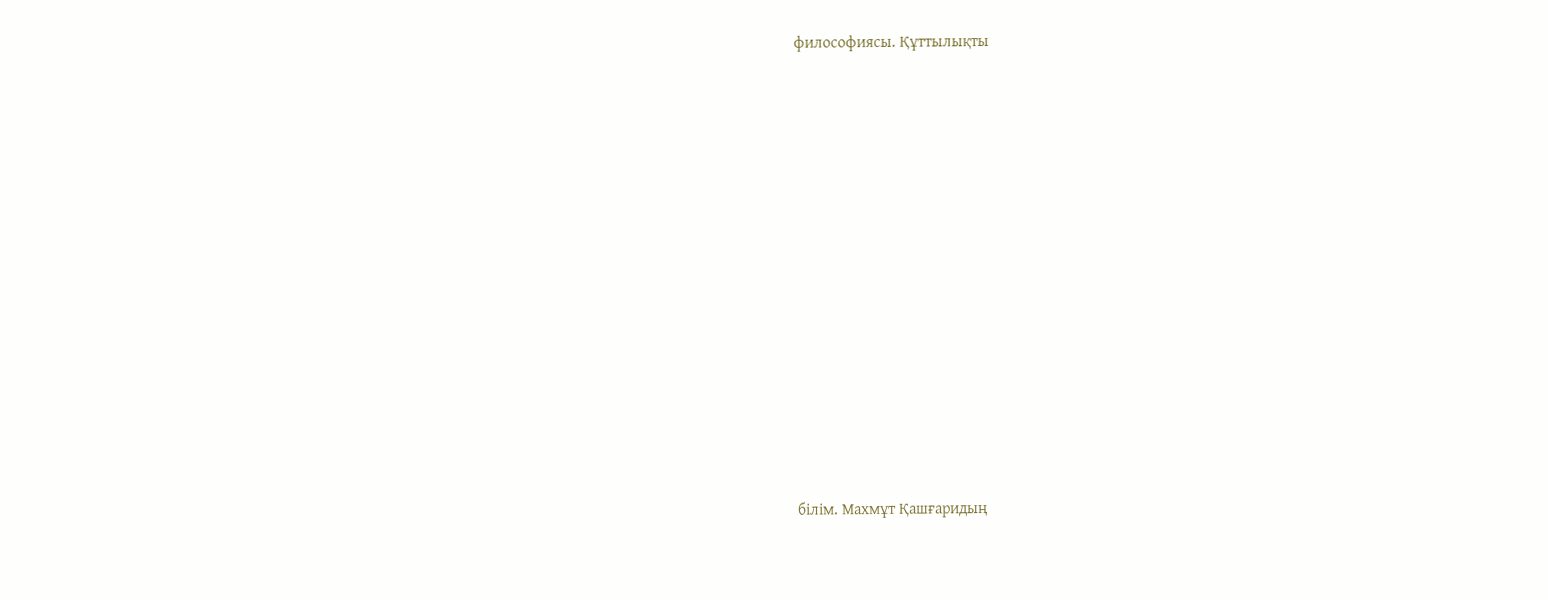философиясы. Құттылықты













білім. Махмұт Қашғаридың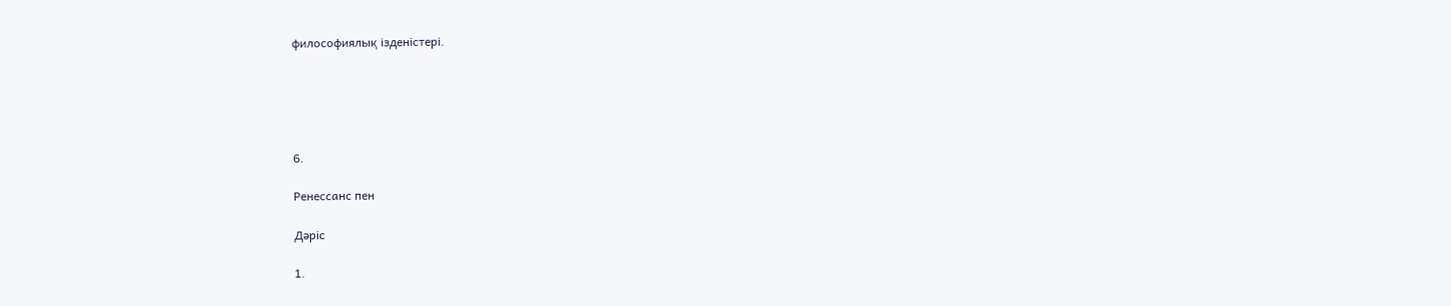философиялық ізденістері.





6.

Ренессанс пен

Дəріс

1.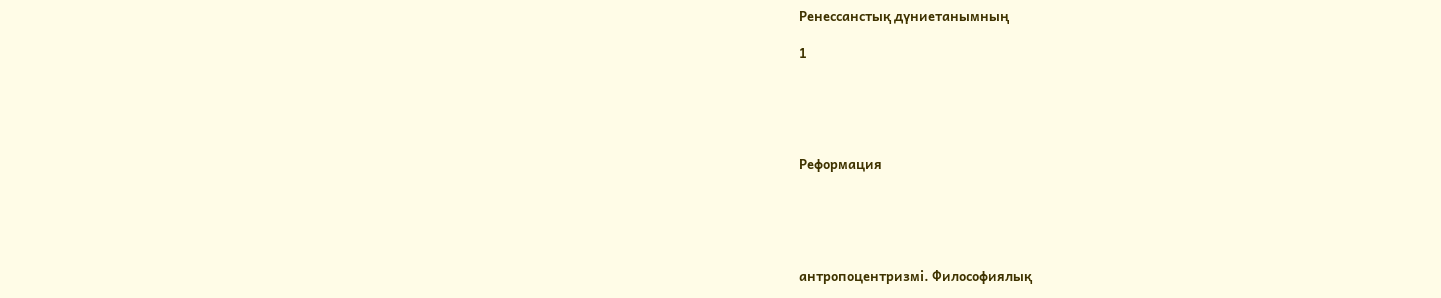Ренессанстық дүниетанымның

1





Реформация





антропоцентризмі. Философиялық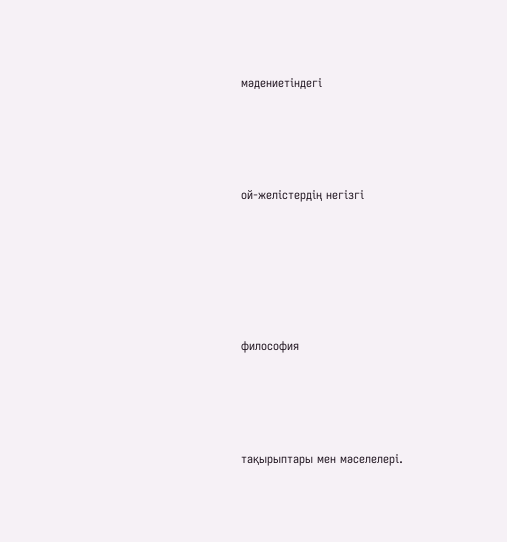мəдениетіндегі





ой-желістердің негізгі







философия





тақырыптары мен мəселелері.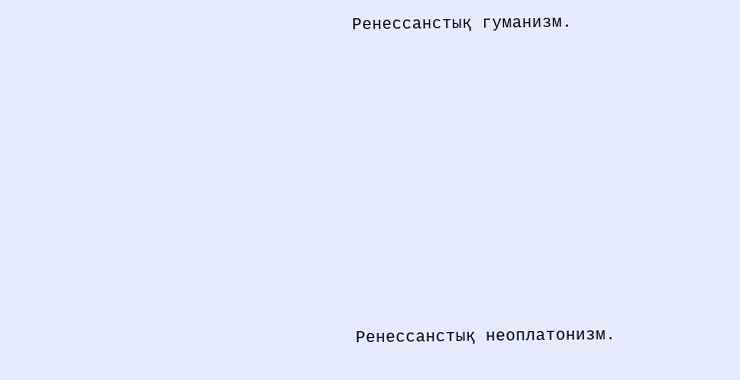Ренессанстық гуманизм.













Ренессанстық неоплатонизм.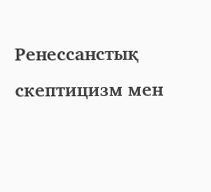Ренессанстық скептицизм мен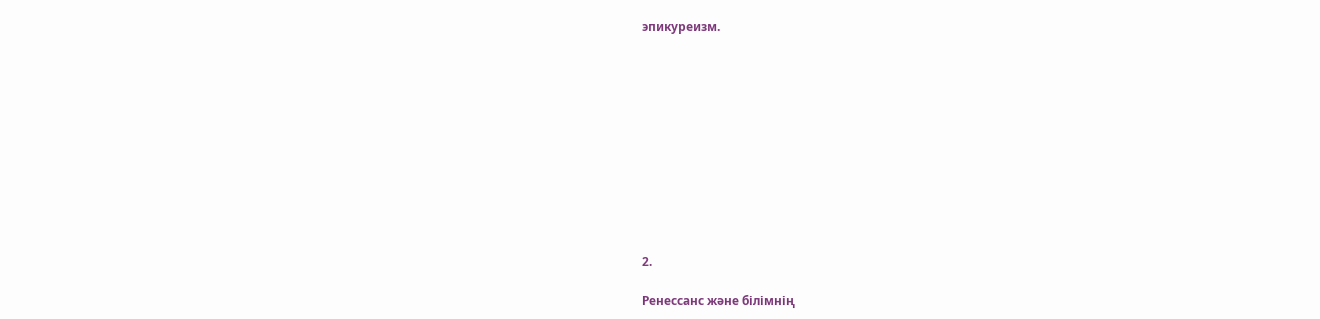эпикуреизм.











2.

Ренессанс жəне білімнің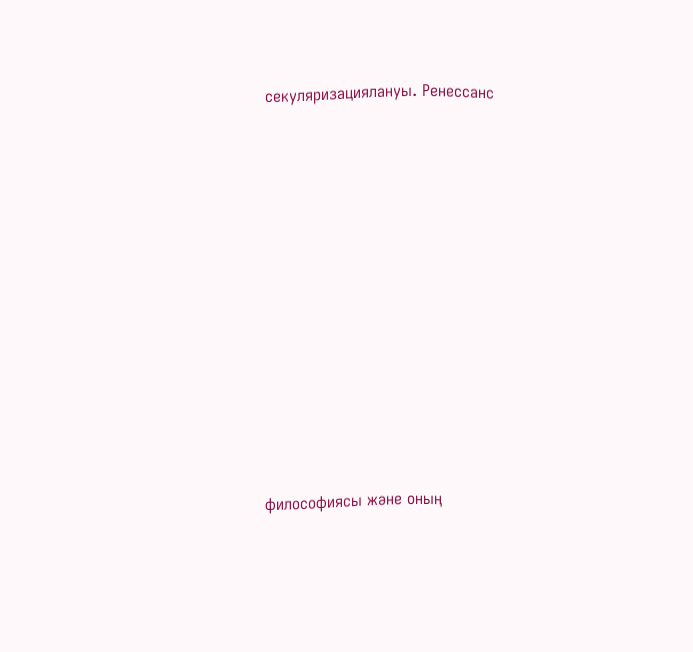секуляризациялануы. Ренессанс













философиясы жəне оның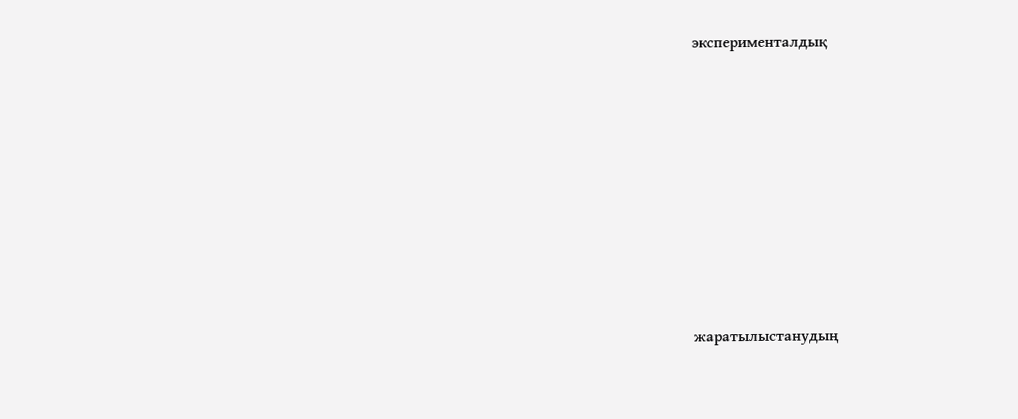эксперименталдық













жаратылыстанудың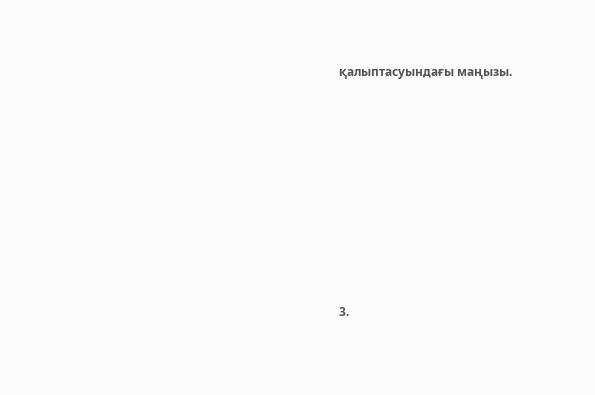қалыптасуындағы маңызы.











3.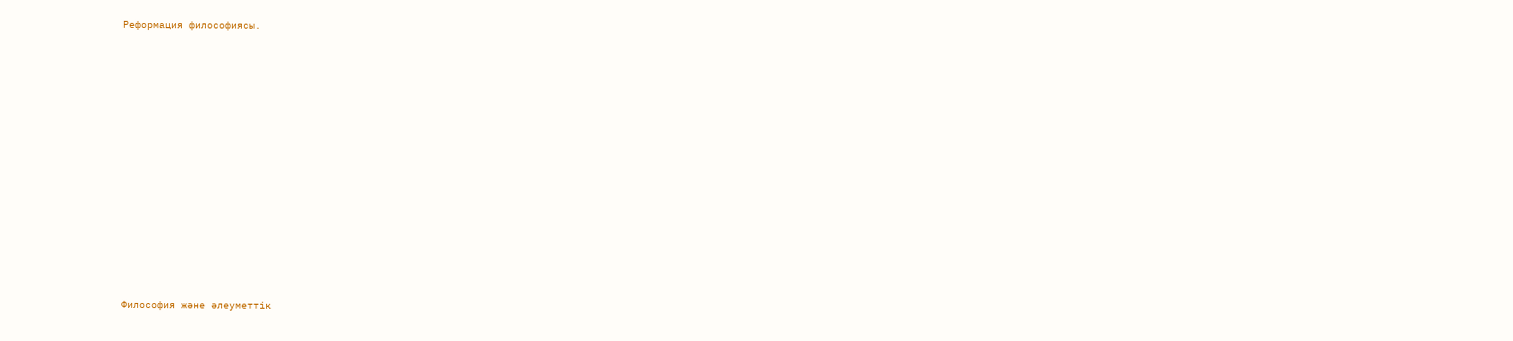Реформация философиясы.













Философия жəне əлеуметтік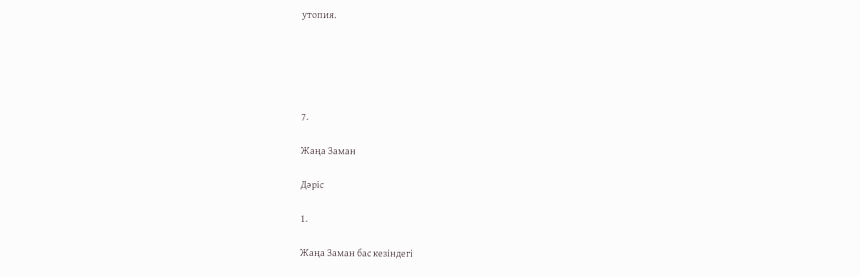утопия.





7.

Жаңа Заман

Дəріс

1.

Жаңа Заман бас кезіндегі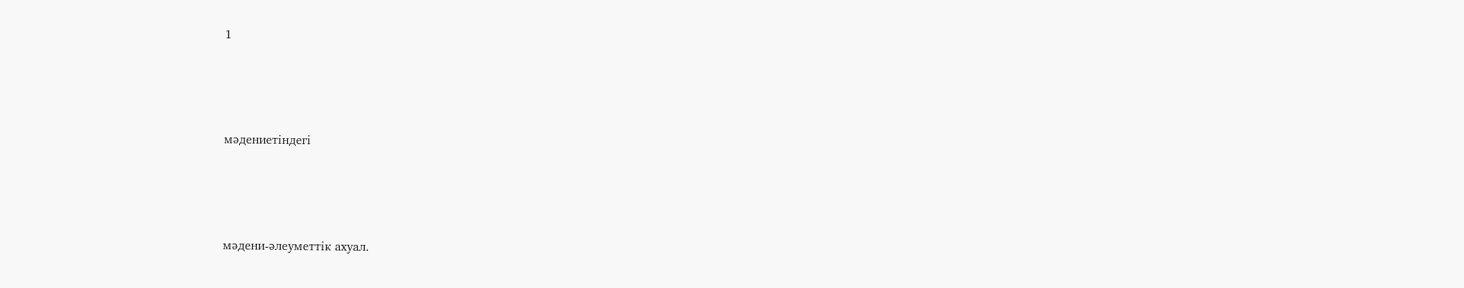1





мəдениетіндегі





мəдени-əлеуметтік ахуал.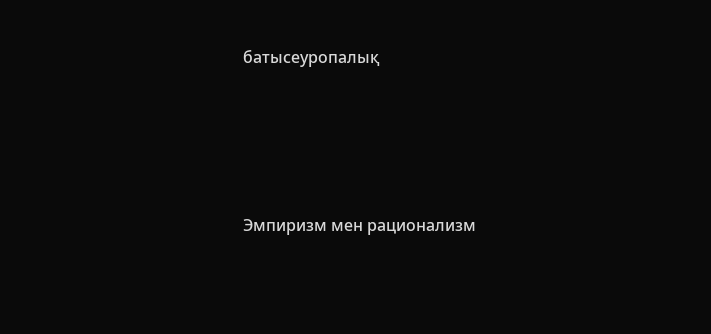батысеуропалық





Эмпиризм мен рационализм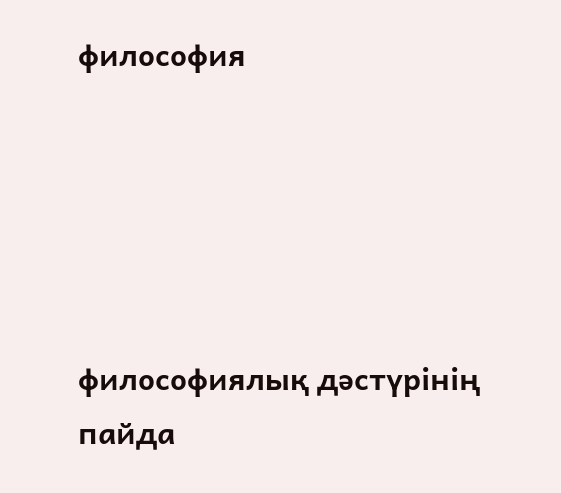философия





философиялық дəстүрінің пайда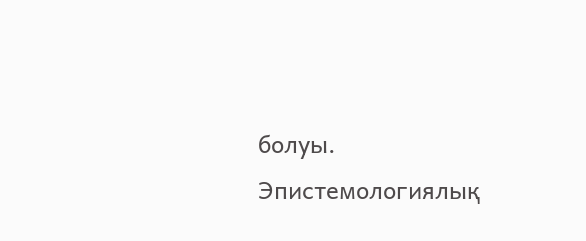болуы. Эпистемологиялық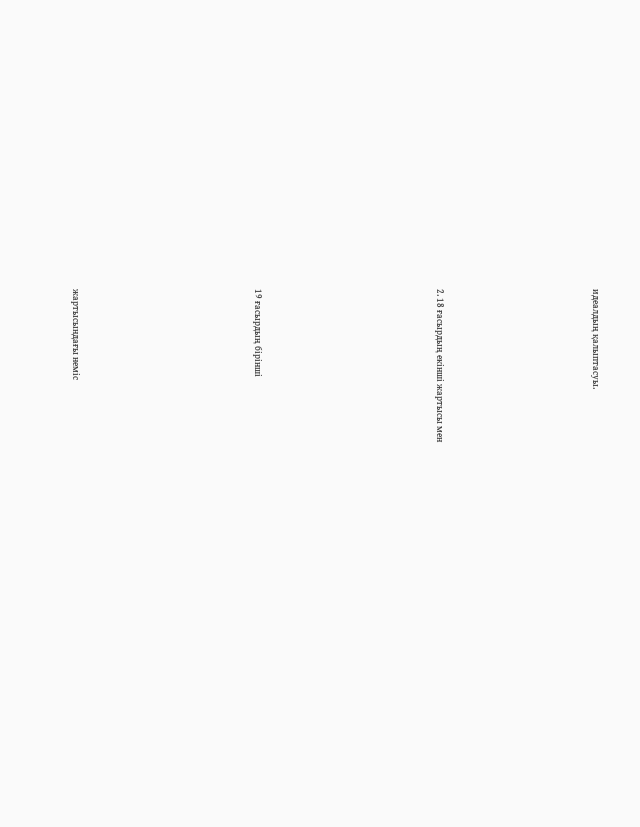идеалдың қалыптасуы.











2. 18 ғасырдың екінші жартысы мен













19 ғасырдың бірінші













жартысындағы неміс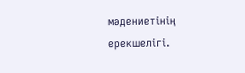мəдениетінің ерекшелігі.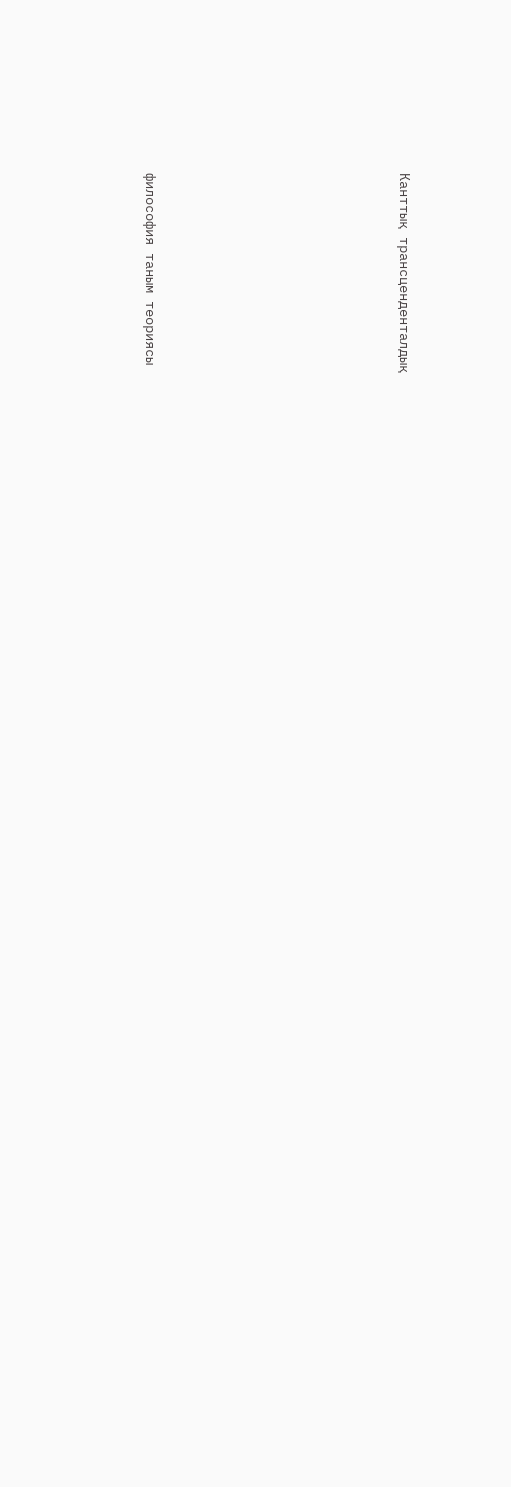Канттық трансценденталдық













философия таным теориясы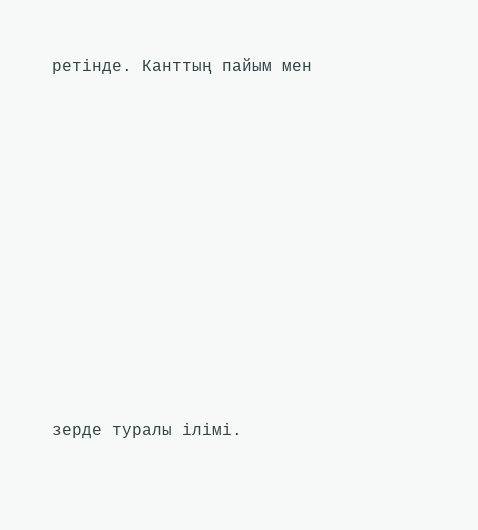ретінде. Канттың пайым мен













зерде туралы ілімі.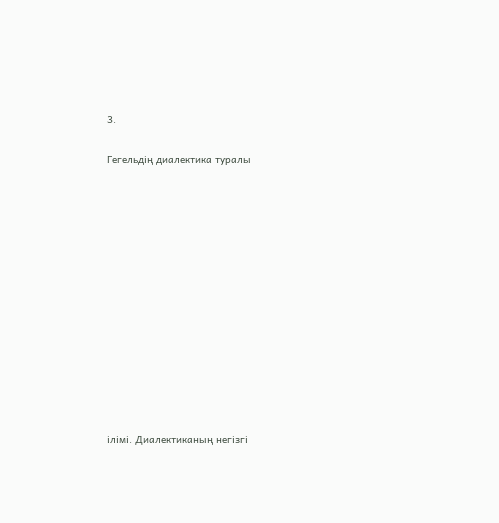3.

Гегельдің диалектика туралы













ілімі. Диалектиканың негізгі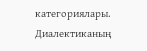категориялары. Диалектиканың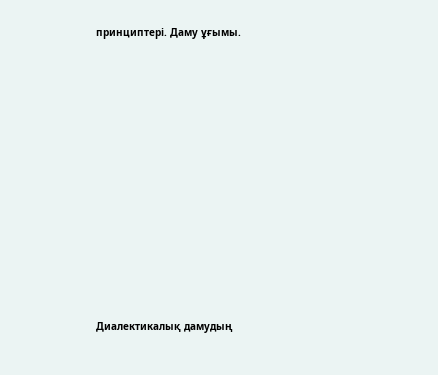принциптері. Даму ұғымы.













Диалектикалық дамудың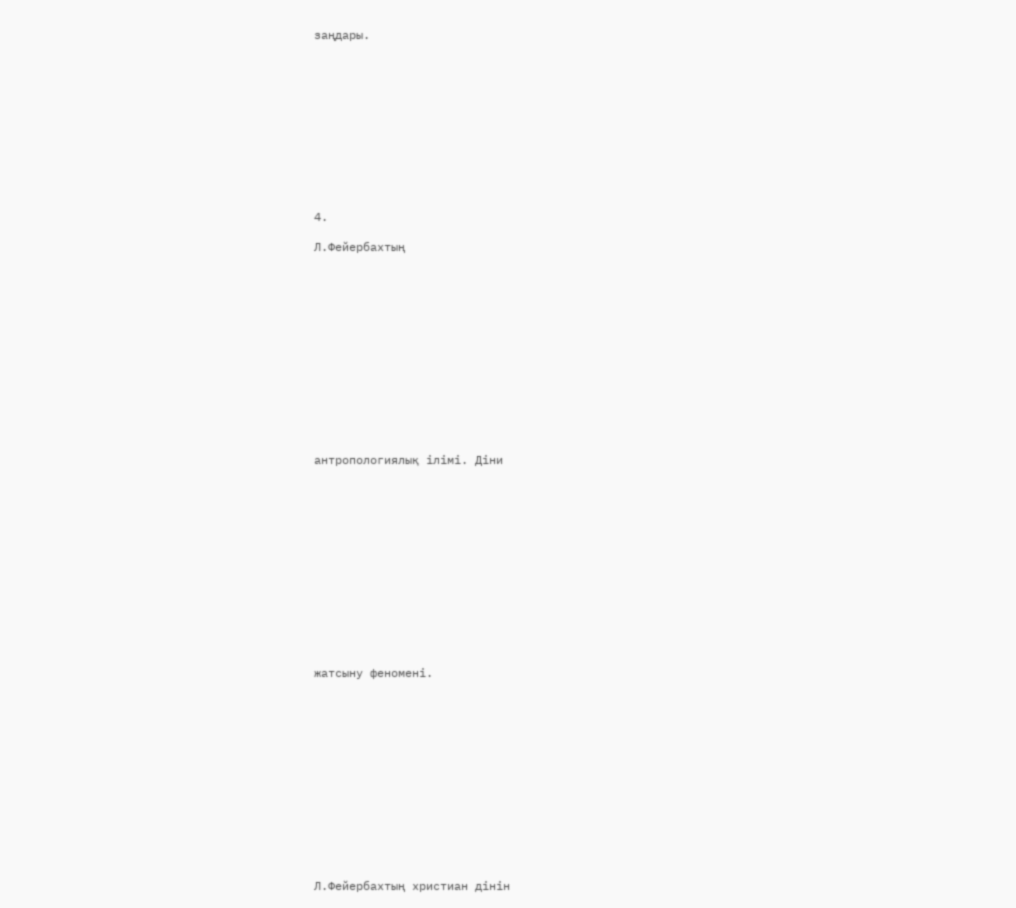заңдары.











4.

Л.Фейербахтың













антропологиялық ілімі. Діни













жатсыну феномені.













Л.Фейербахтың христиан дінін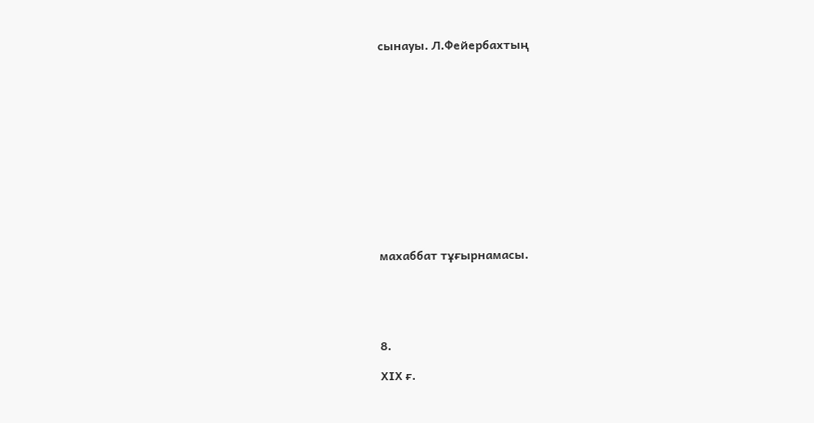сынауы. Л.Фейербахтың













махаббат тұғырнамасы.





8.

ХІХ ғ.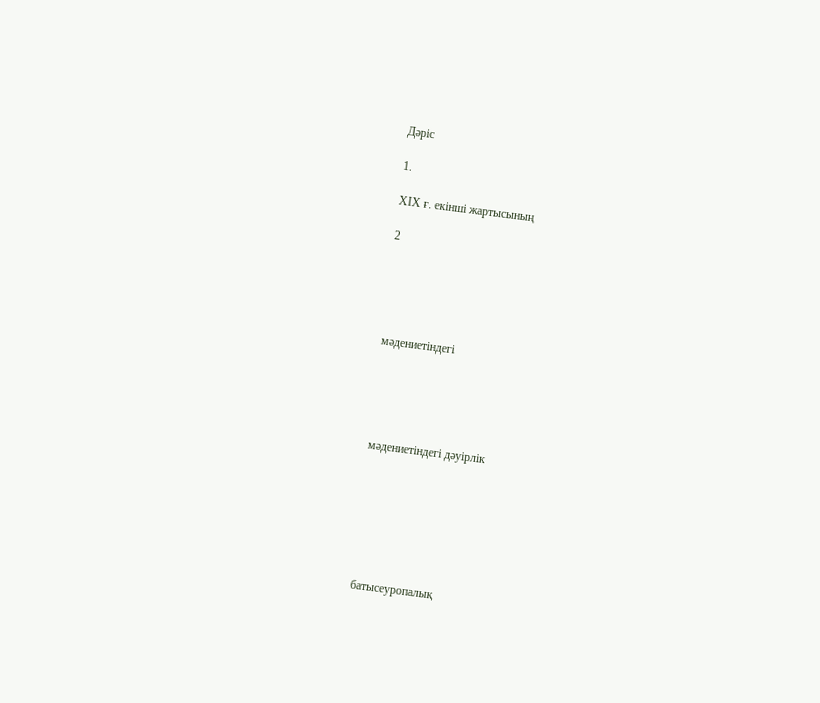Дəріс

1.

ХІХ ғ. екінші жартысының

2





мəдениетіндегі





мəдениетіндегі дəуірлік







батысеуропалық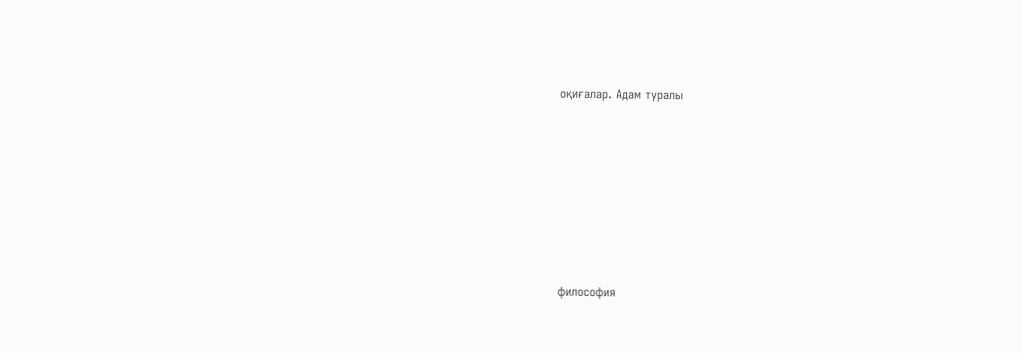оқиғалар. Адам туралы







философия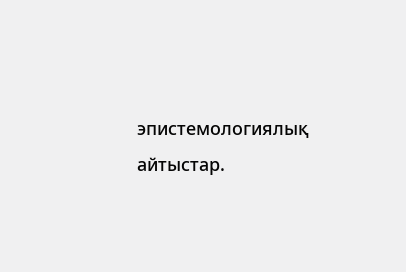эпистемологиялық айтыстар.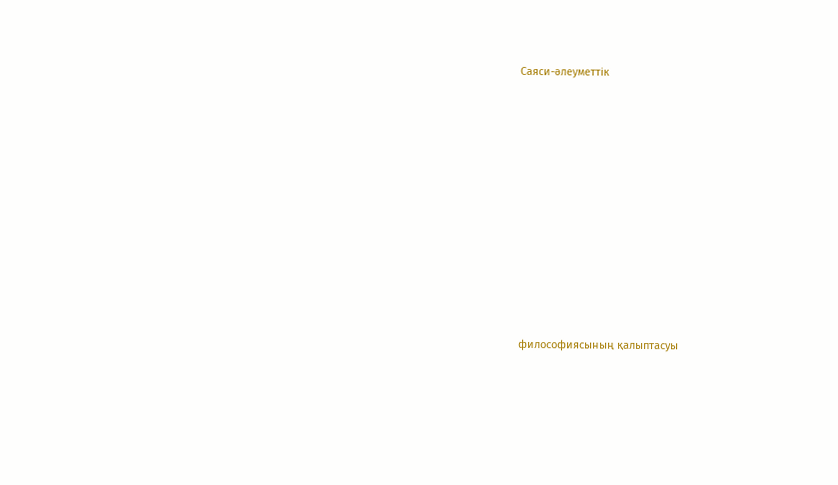Саяси-əлеуметтік













философиясының қалыптасуы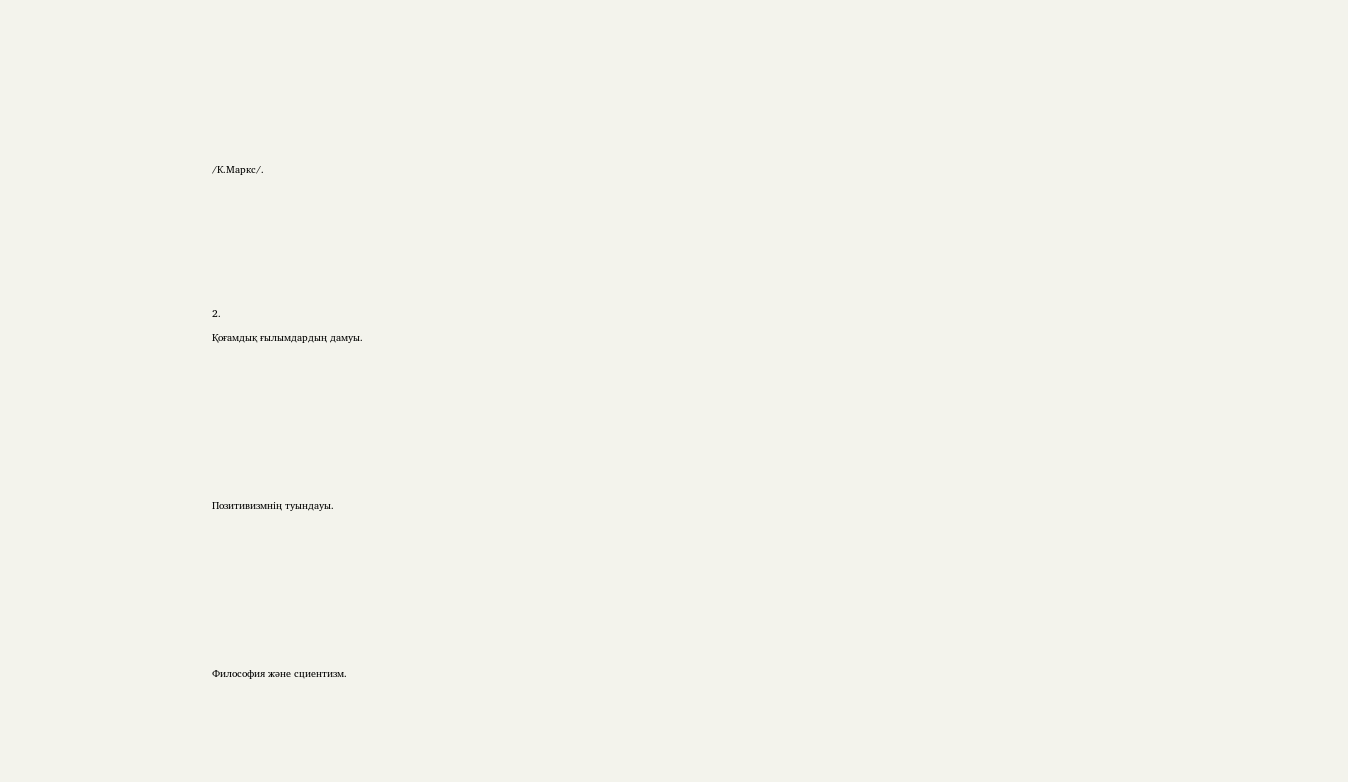/К.Маркс/.











2.

Қоғамдық ғылымдардың дамуы.













Позитивизмнің туындауы.













Философия жəне сциентизм.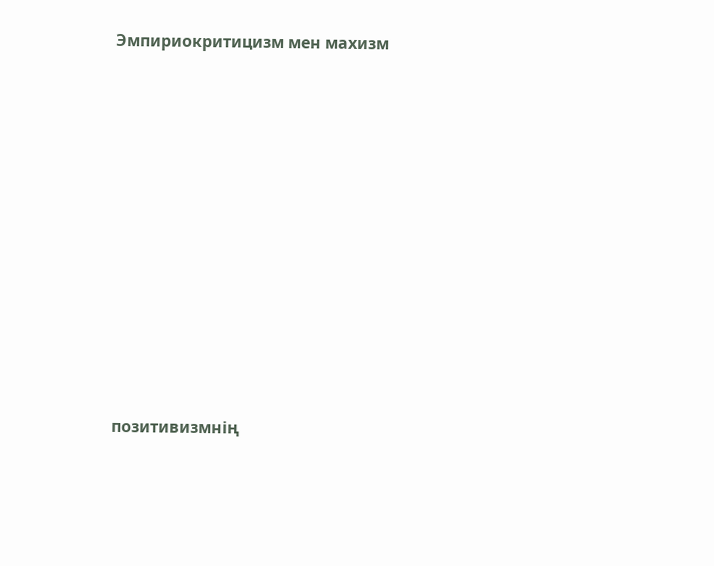Эмпириокритицизм мен махизм













позитивизмнің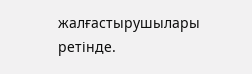жалғастырушылары ретінде.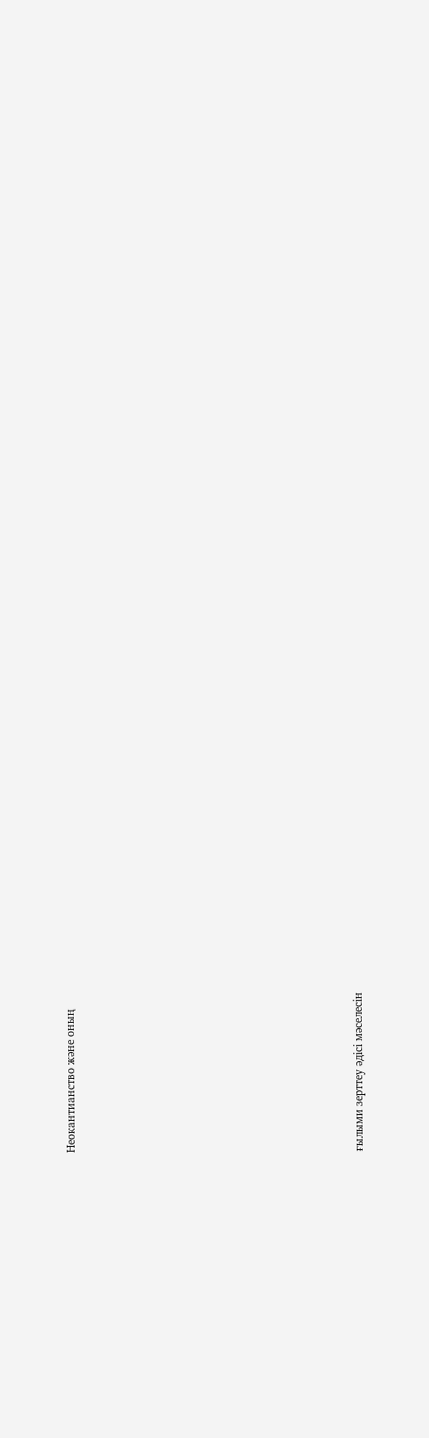Неокантианство жəне оның













ғылыми зерттеу əдісі мəселесін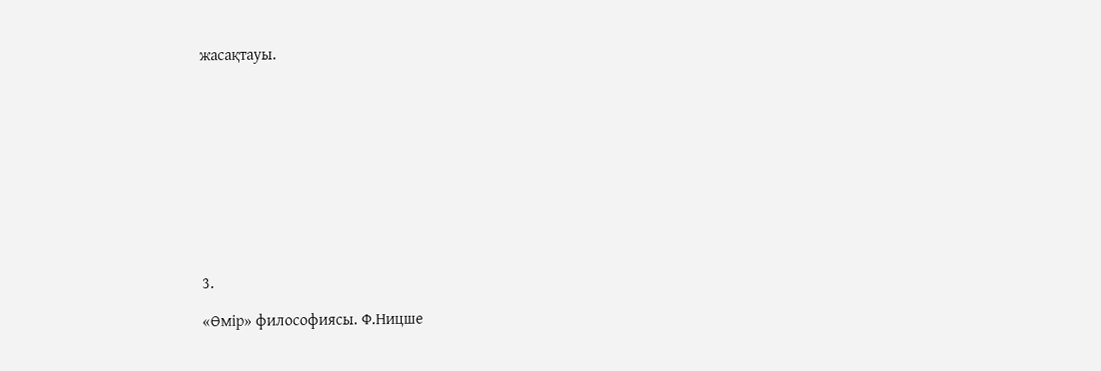жасақтауы.











3.

«Өмір» философиясы. Ф.Ницше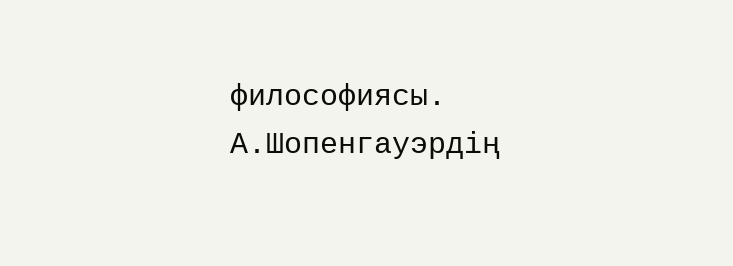философиясы. А.Шопенгауэрдің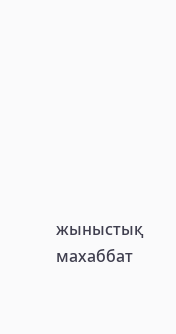жыныстық махаббат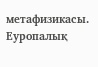метафизикасы. Еуропалық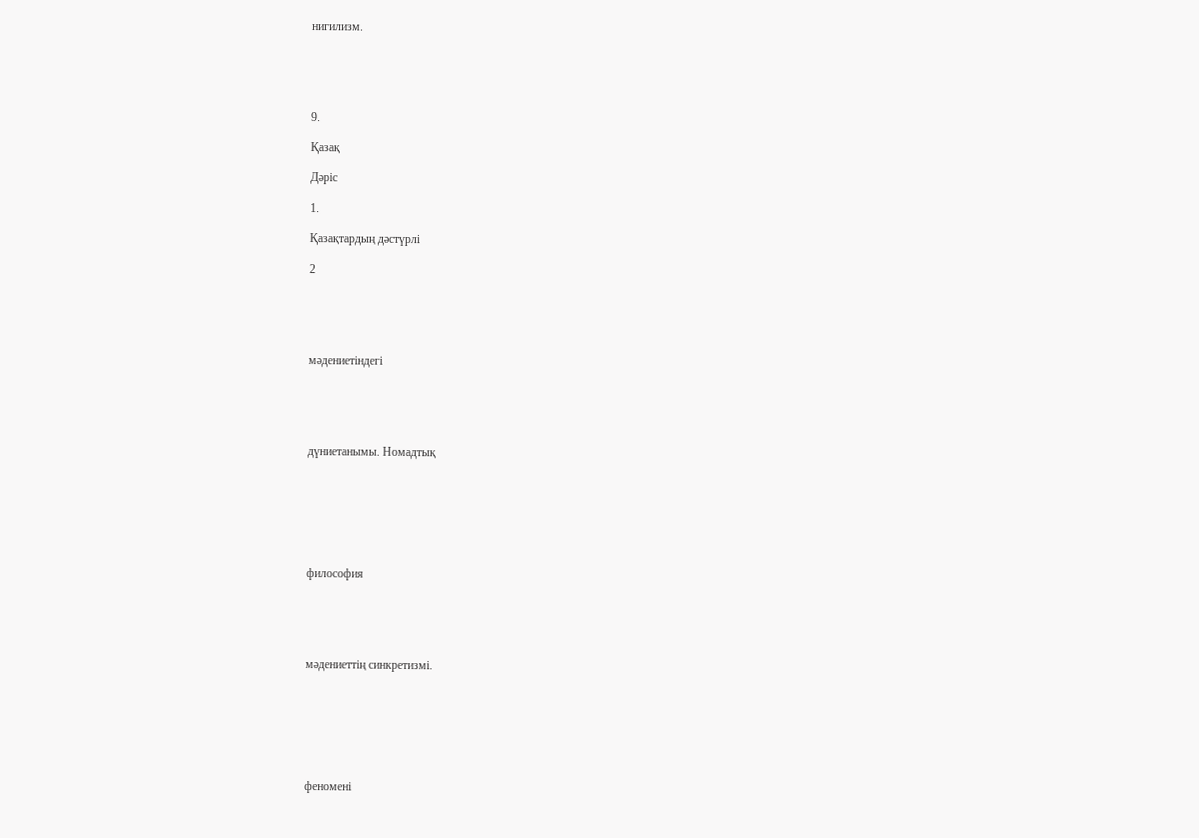нигилизм.





9.

Қазақ

Дəріс

1.

Қазақтардың дəстүрлі

2





мəдениетіндегі





дүниетанымы. Номадтық







философия





мəдениеттің синкретизмі.







феномені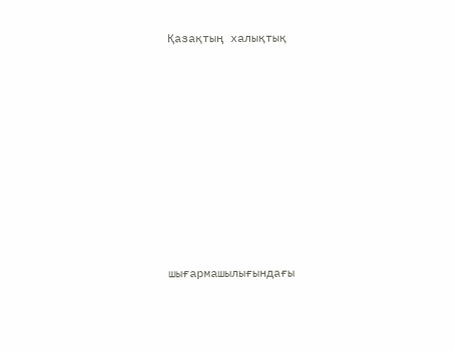Қазақтың халықтық













шығармашылығындағы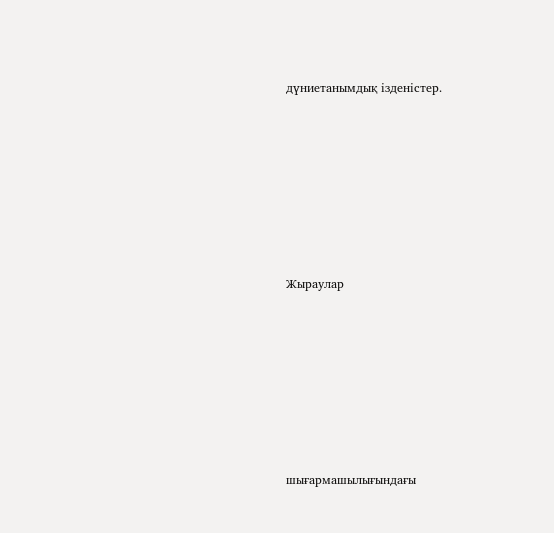дүниетанымдық ізденістер.













Жыраулар













шығармашылығындағы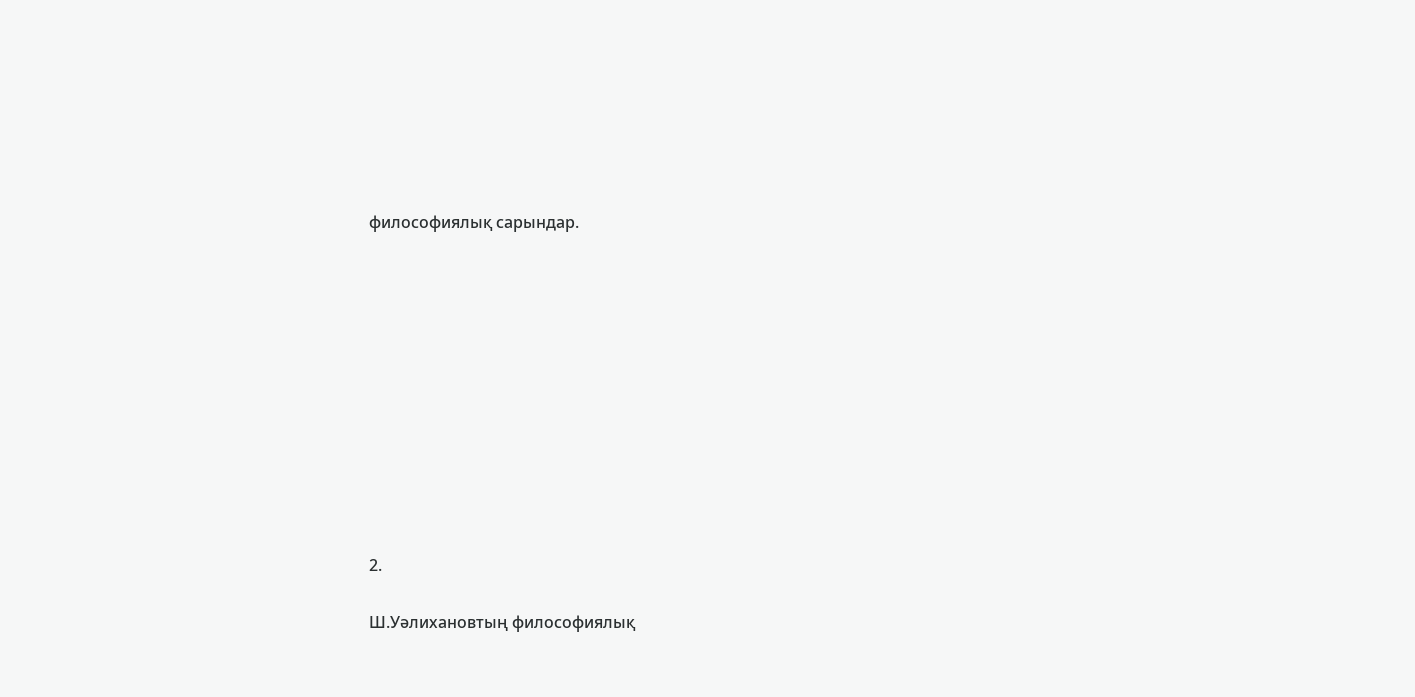философиялық сарындар.











2.

Ш.Уəлихановтың философиялық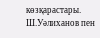көзқарастары. Ш.Уəлиханов пен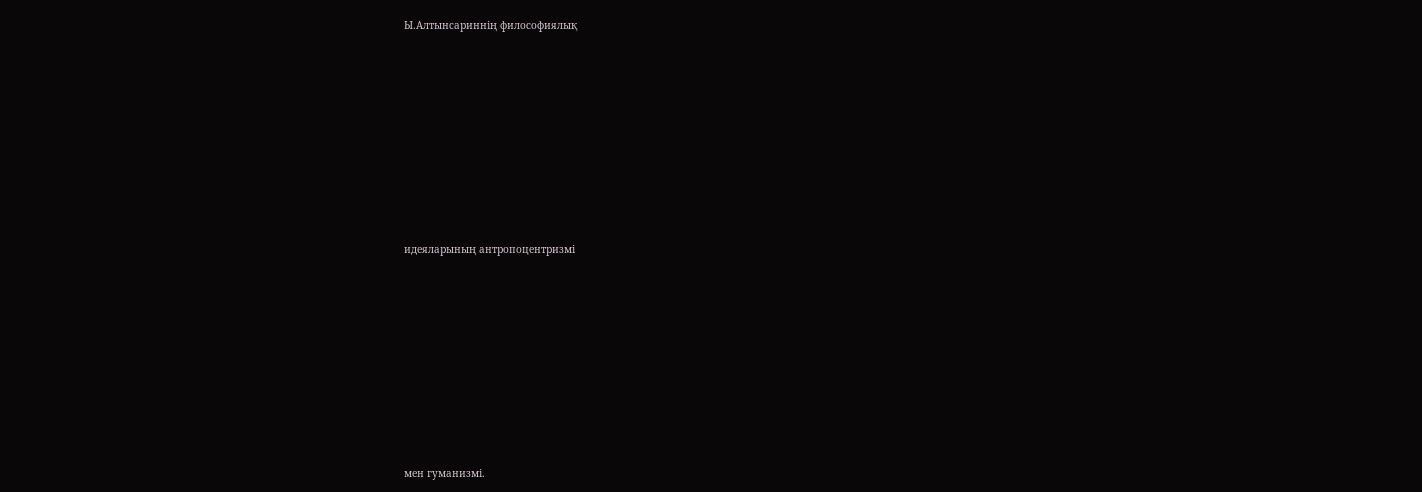Ы.Алтынсариннің философиялық













идеяларының антропоцентризмі













мен гуманизмі.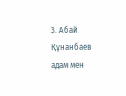3. Абай Құнанбаев адам мен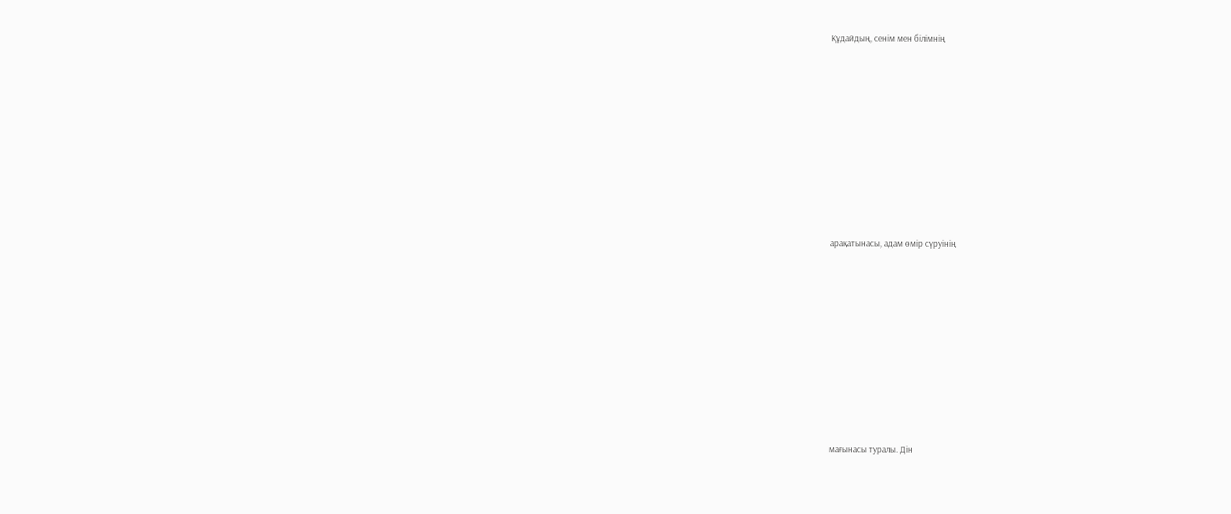Құдайдың, сенім мен білімнің













арақатынасы, адам өмір сүруінің













мағынасы туралы. Дін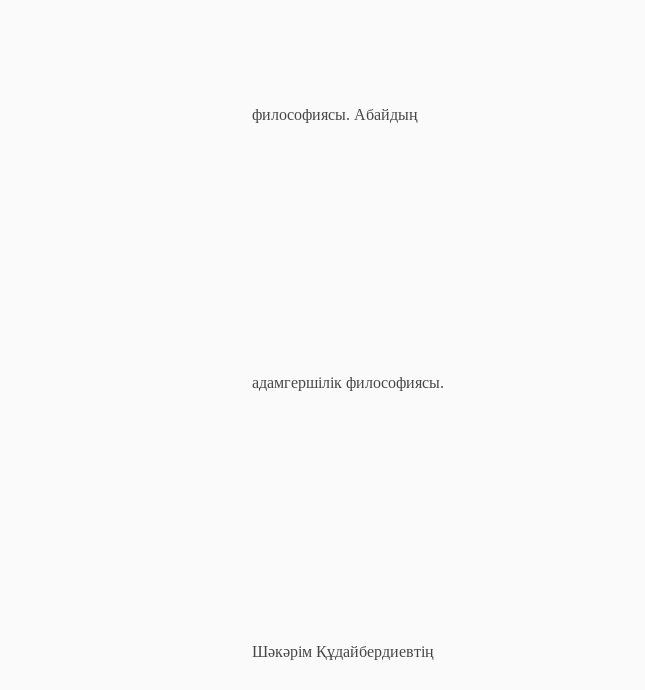философиясы. Абайдың













адамгершілік философиясы.













Шəкəрім Құдайбердиевтің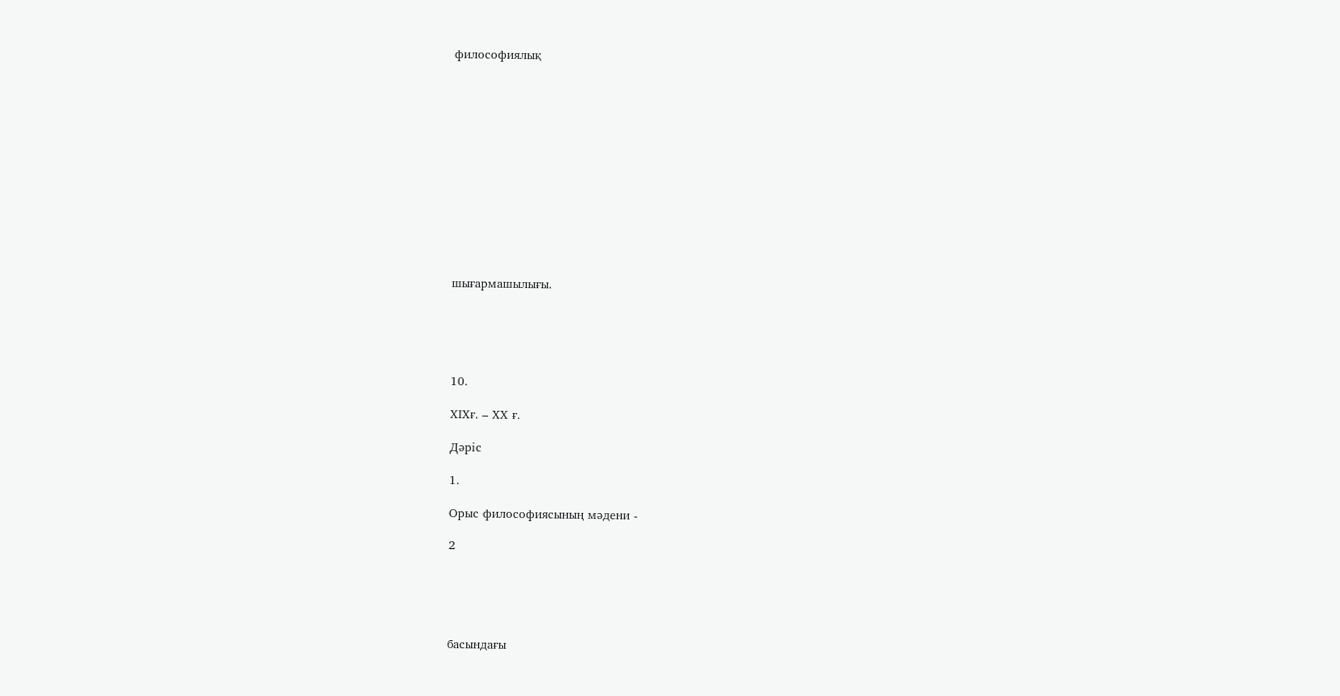философиялық













шығармашылығы.





10.

ХІХғ. – ХХ ғ.

Дəріс

1.

Орыс философиясының мəдени -

2





басындағы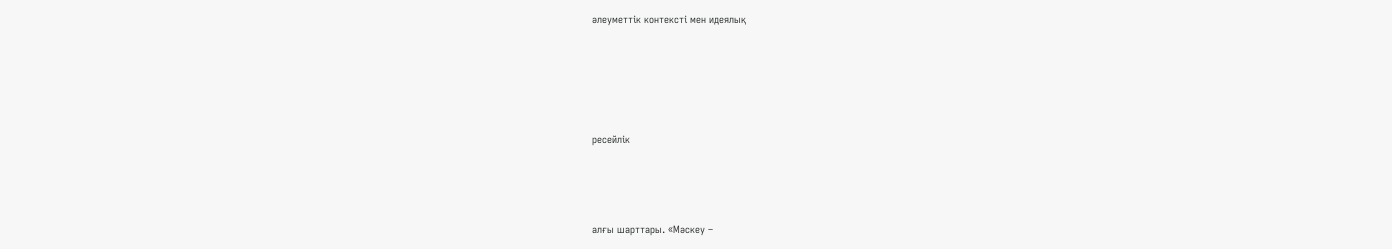əлеуметтік контексті мен идеялық







ресейлік





алғы шарттары. «Мəскеу –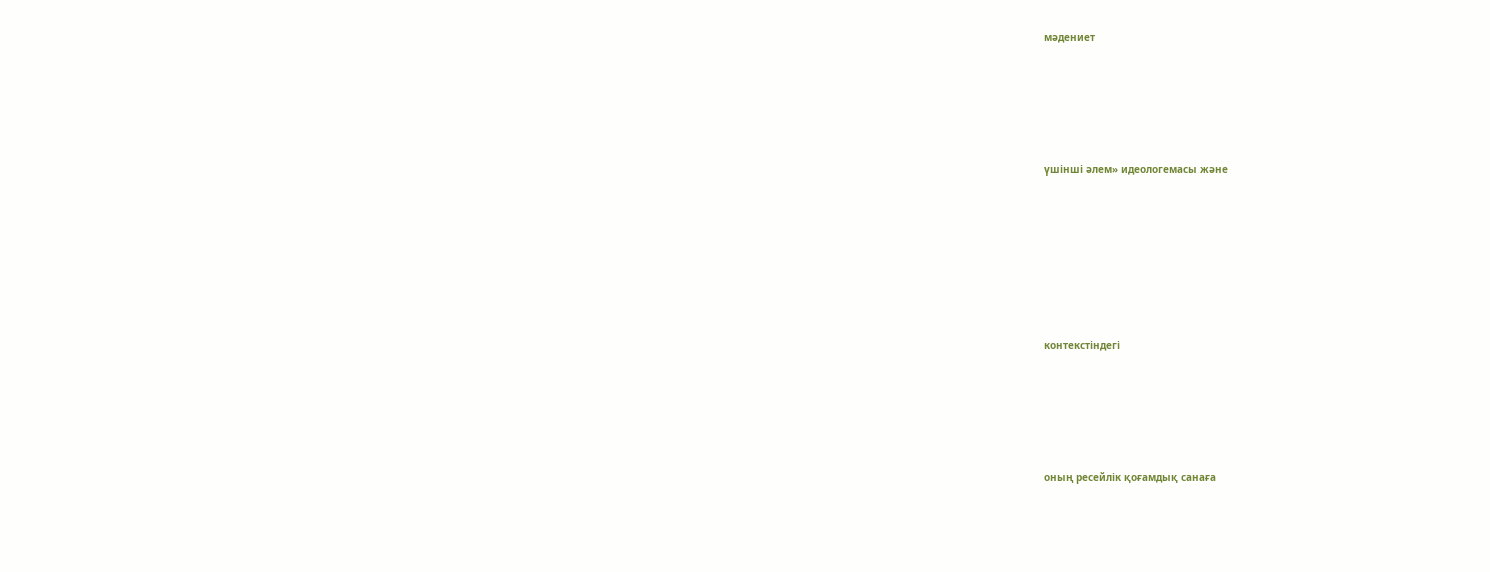мəдениет





үшінші əлем» идеологемасы жəне







контекстіндегі





оның ресейлік қоғамдық санаға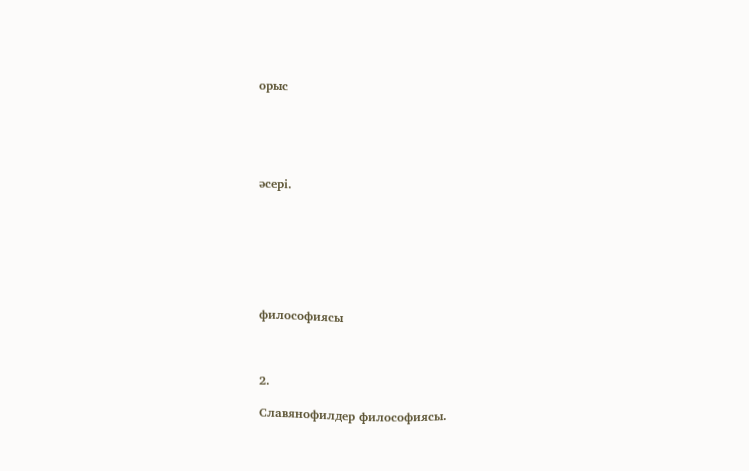орыс





əсері.







философиясы



2.

Славянофилдер философиясы.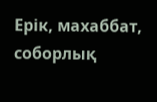Ерік, махаббат, соборлық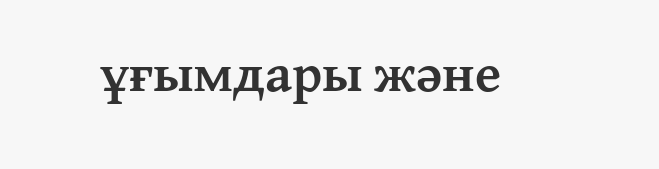ұғымдары жəне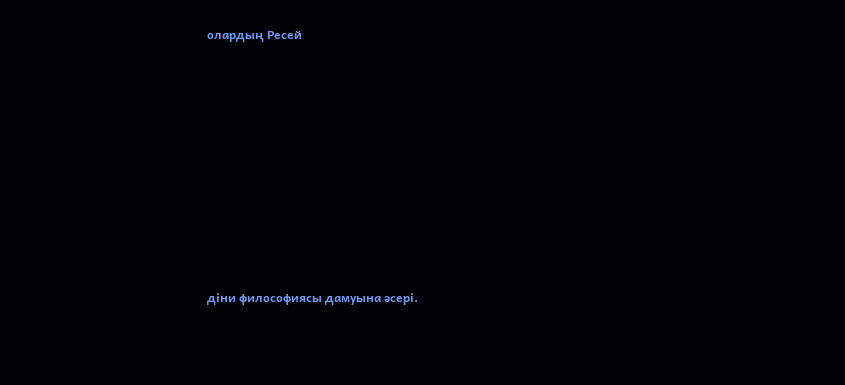олардың Ресей













діни философиясы дамуына əсері.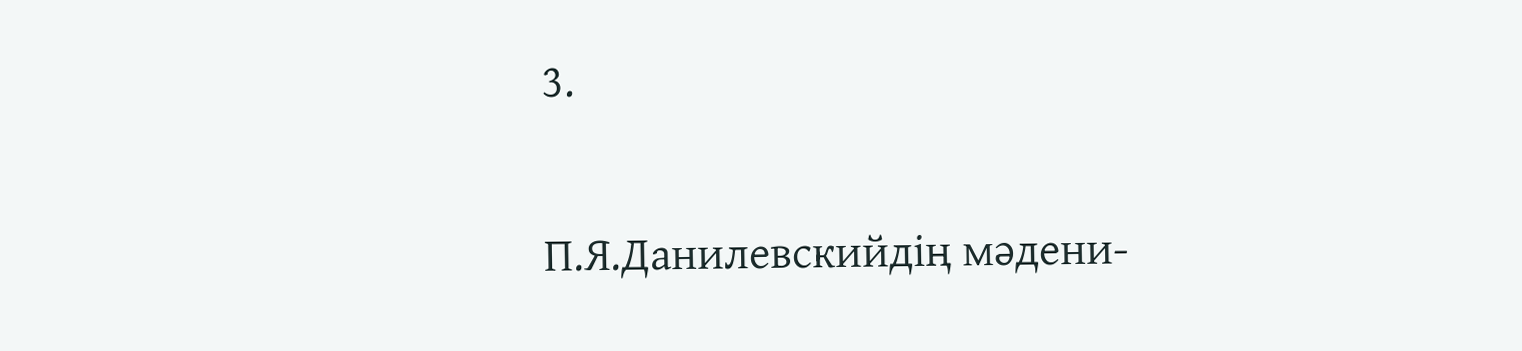3.

П.Я.Данилевскийдің мəдени-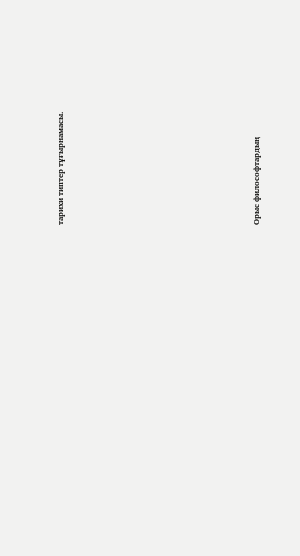тарихи типтер тұғырнамасы.













Орыс философтардың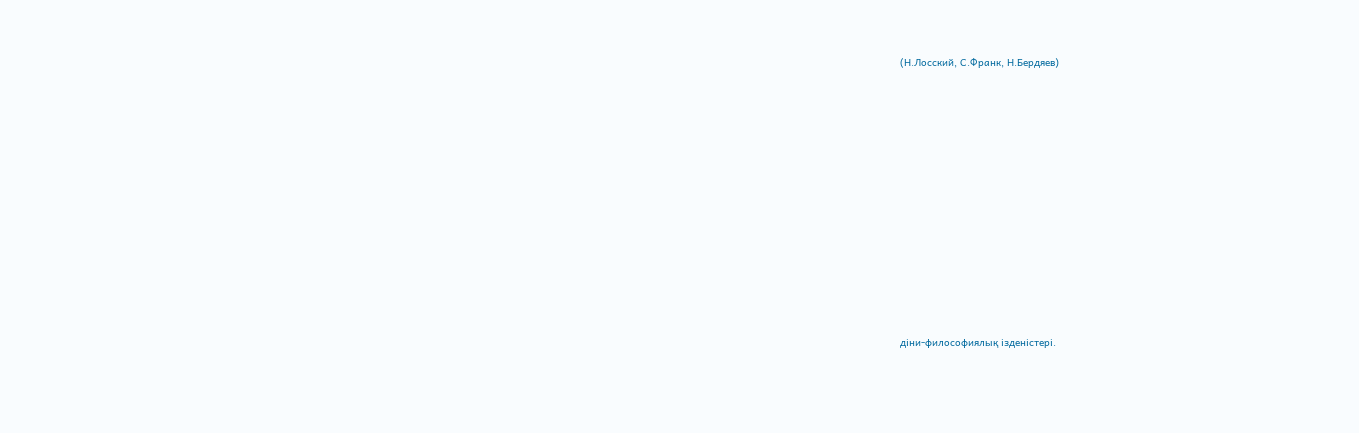(Н.Лосский, С.Франк, Н.Бердяев)













діни-философиялық ізденістері.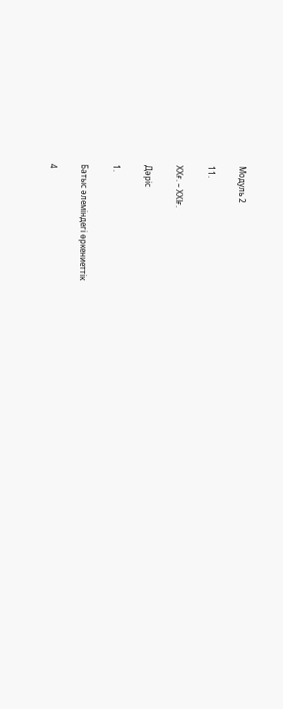Модуль 2

11.

ХХғ. – ХХІғ.

Дəріс

1.

Батыс əлеміндегі өркениеттік

4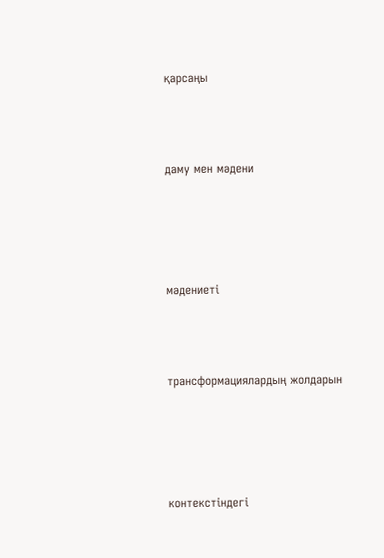қарсаңы





даму мен мəдени







мəдениеті





трансформациялардың жолдарын







контекстіндегі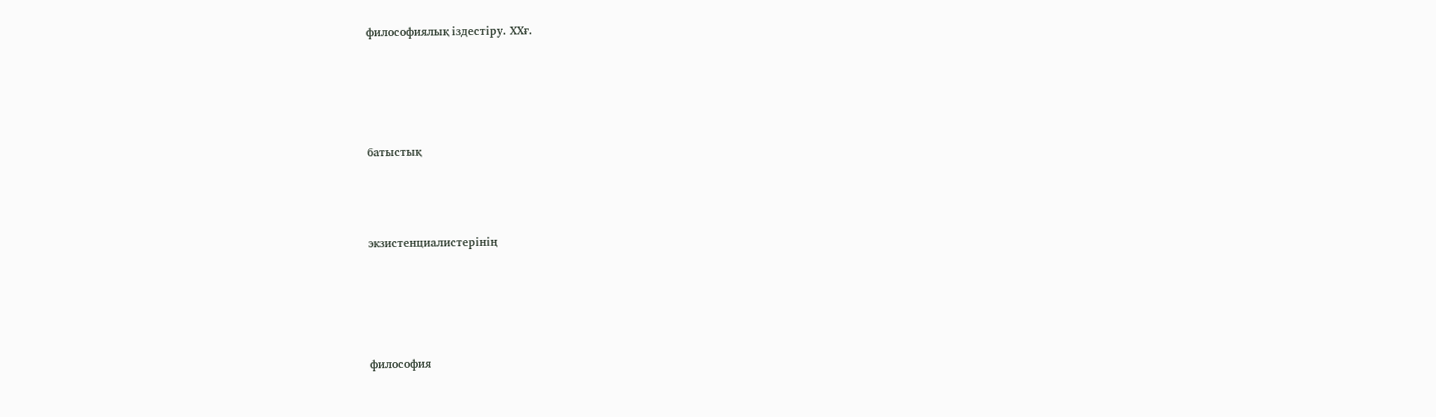философиялық іздестіру. ХХғ.







батыстық





экзистенциалистерінің







философия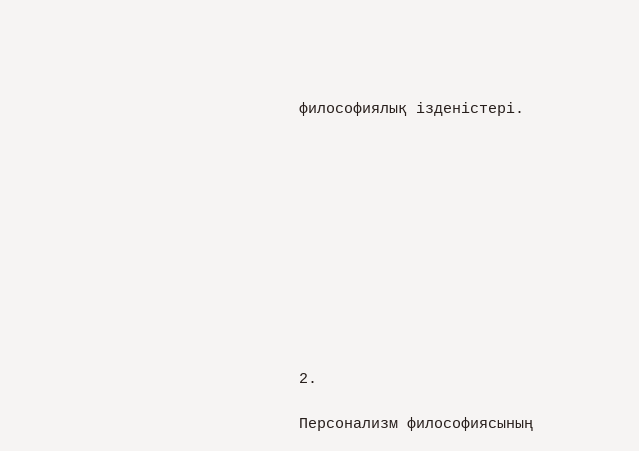философиялық ізденістері.











2.

Персонализм философиясының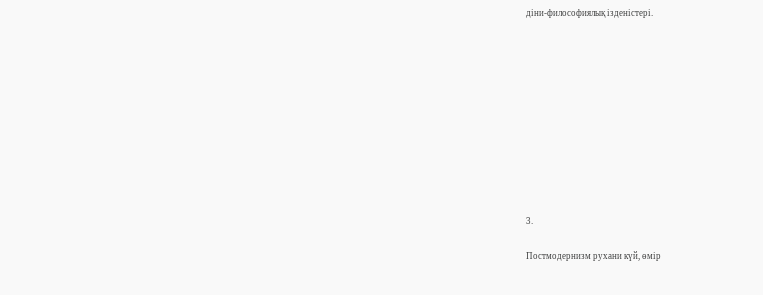діни-философиялық ізденістері.











3.

Постмодернизм рухани күй, өмір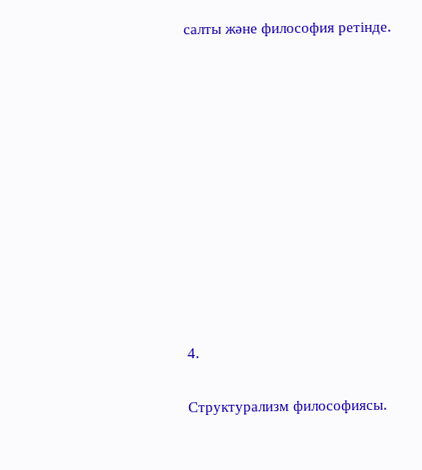салты жəне философия ретінде.











4.

Структурализм философиясы.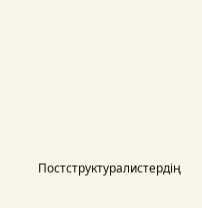Постструктуралистердің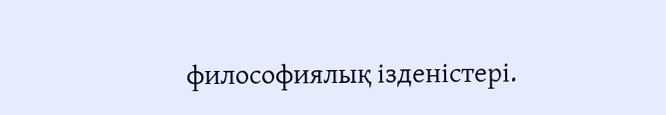философиялық ізденістері.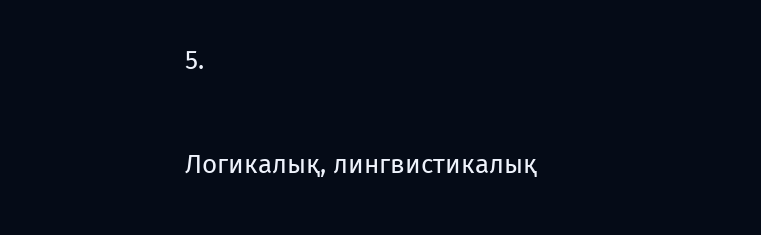5.

Логикалық, лингвистикалық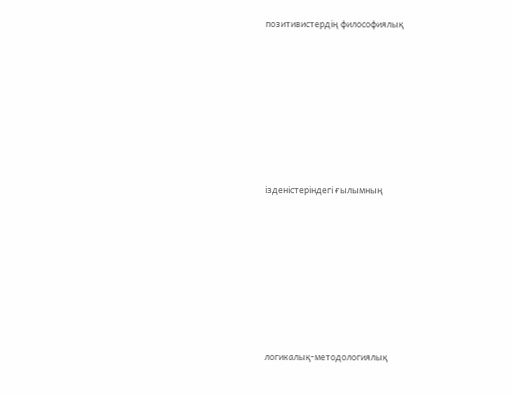позитивистердің философиялық













ізденістеріндегі ғылымның













логикалық-методологиялық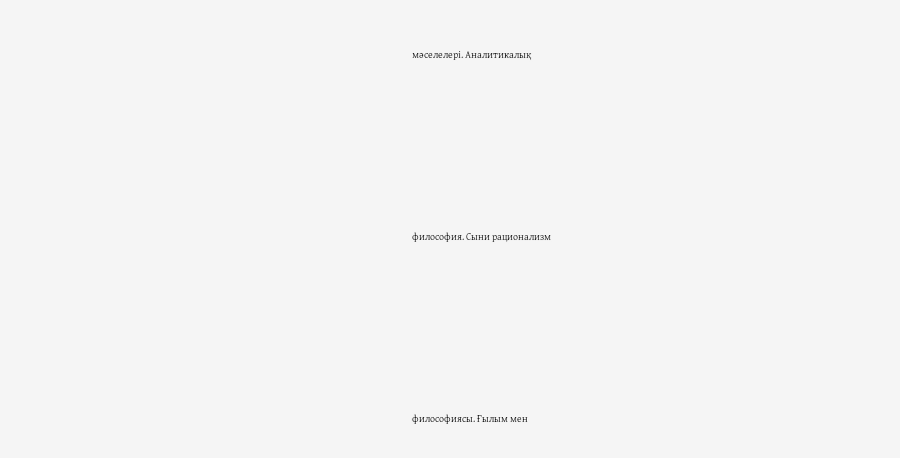мəселелері. Аналитикалық













философия. Сыни рационализм













философиясы. Ғылым мен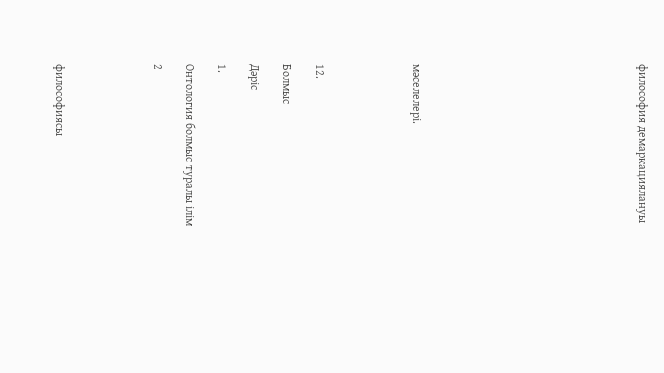философия демаркациялануы













мəселелері.





12.

Болмыс

Дəріс

1.

Онтология болмыс туралы ілім

2





философиясы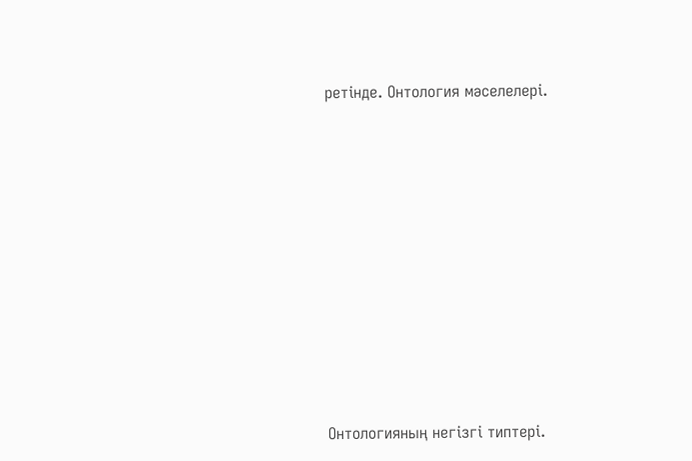ретінде. Онтология мəселелері.













Онтологияның негізгі типтері.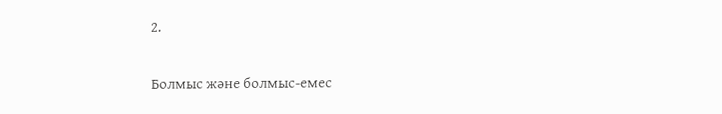2.

Болмыс жəне болмыс-емес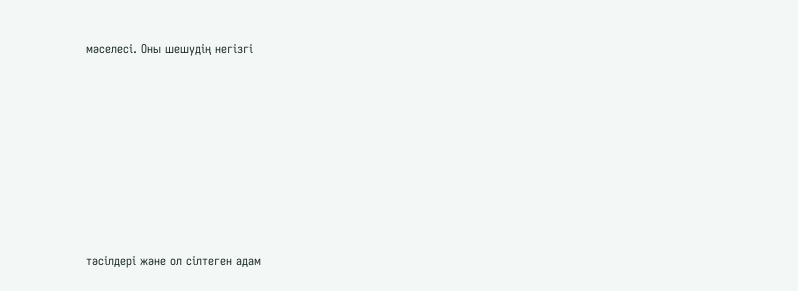мəселесі. Оны шешудің негізгі













тəсілдері жəне ол сілтеген адам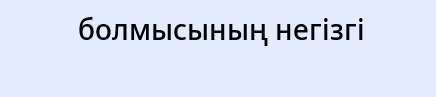болмысының негізгі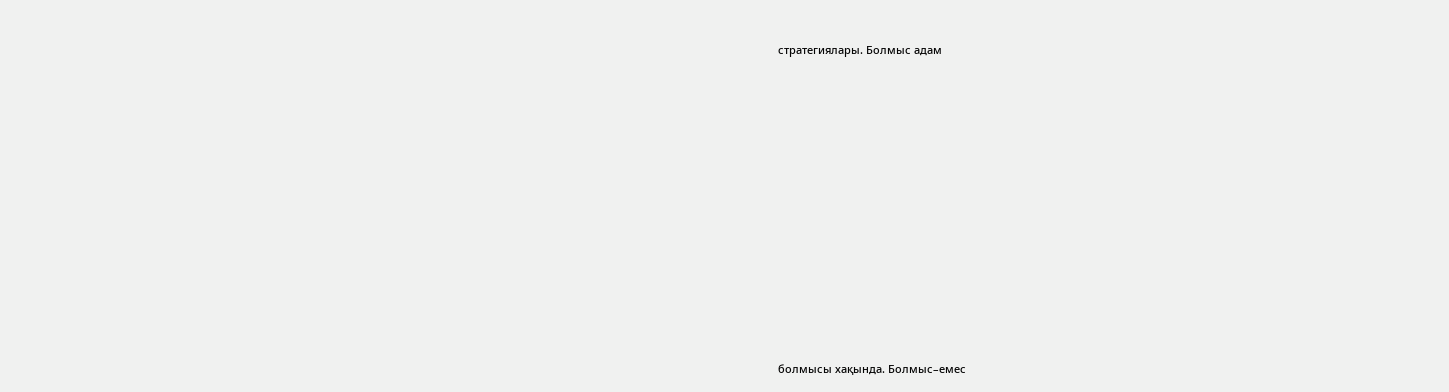стратегиялары. Болмыс адам













болмысы хақында. Болмыс–емес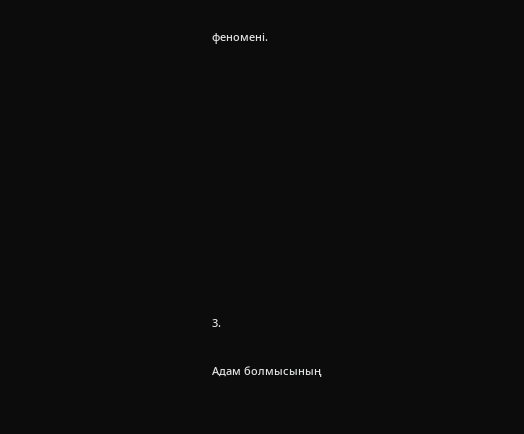феномені.











3.

Адам болмысының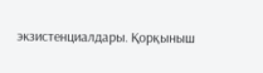экзистенциалдары. Қорқыныш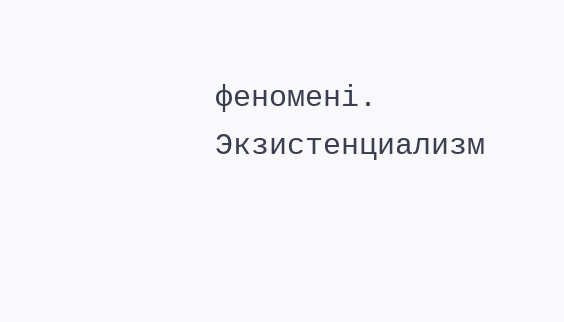феномені. Экзистенциализм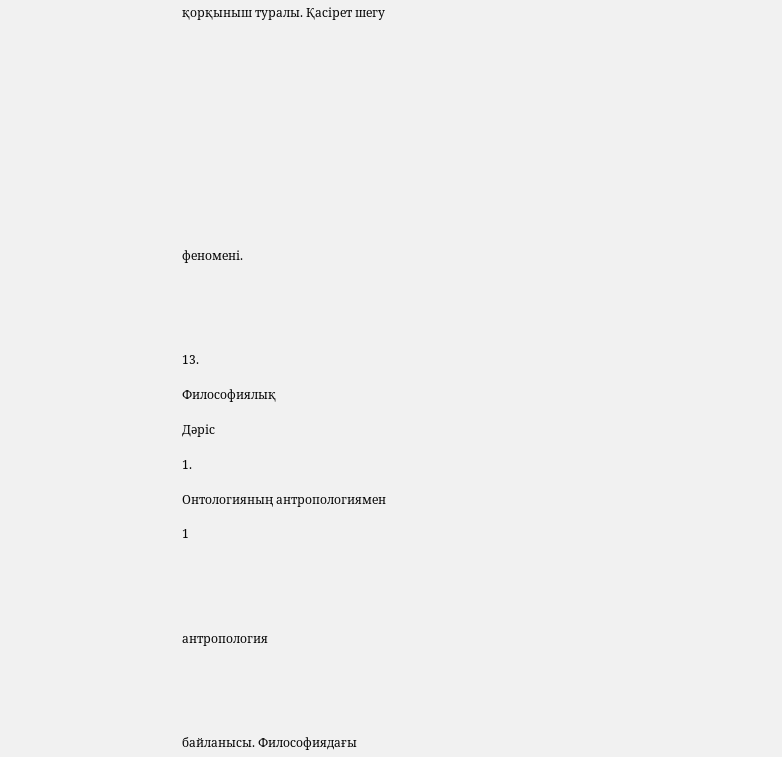қорқыныш туралы. Қасірет шегу













феномені.





13.

Философиялық

Дəріс

1.

Онтологияның антропологиямен

1





антропология





байланысы. Философиядағы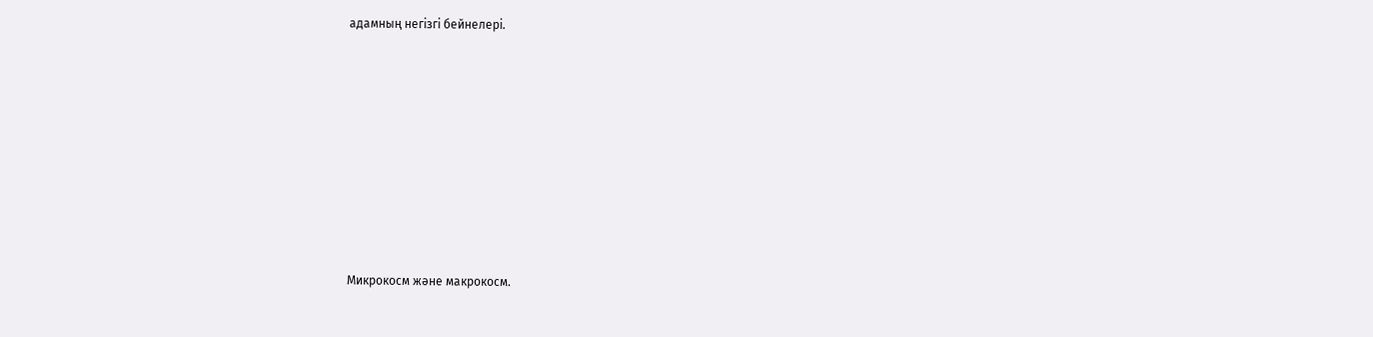адамның негізгі бейнелері.













Микрокосм жəне макрокосм.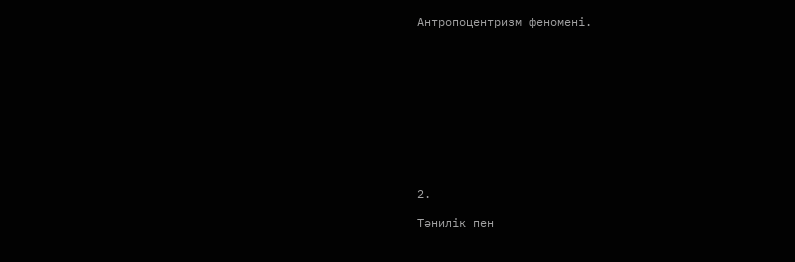Антропоцентризм феномені.











2.

Тəнилік пен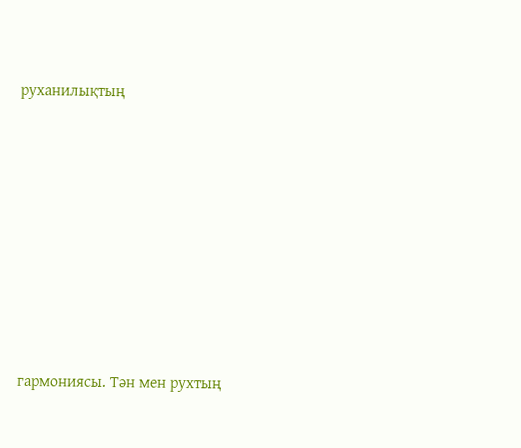руханилықтың













гармониясы. Тəн мен рухтың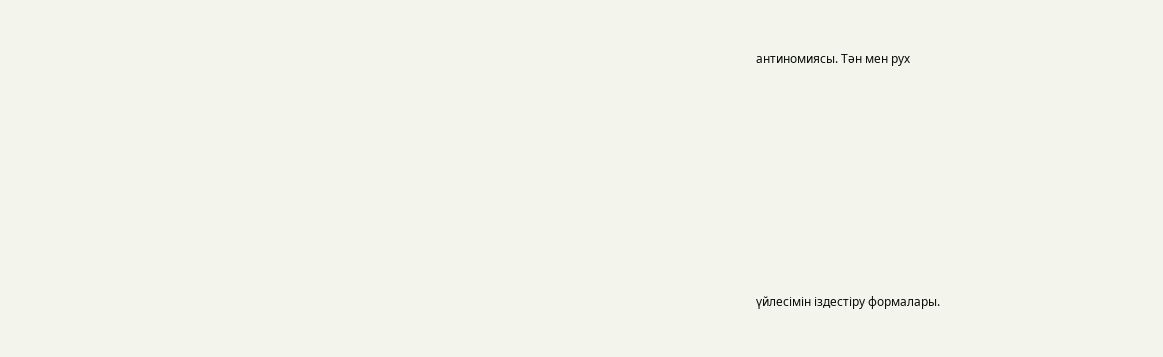антиномиясы. Тəн мен рух













үйлесімін іздестіру формалары.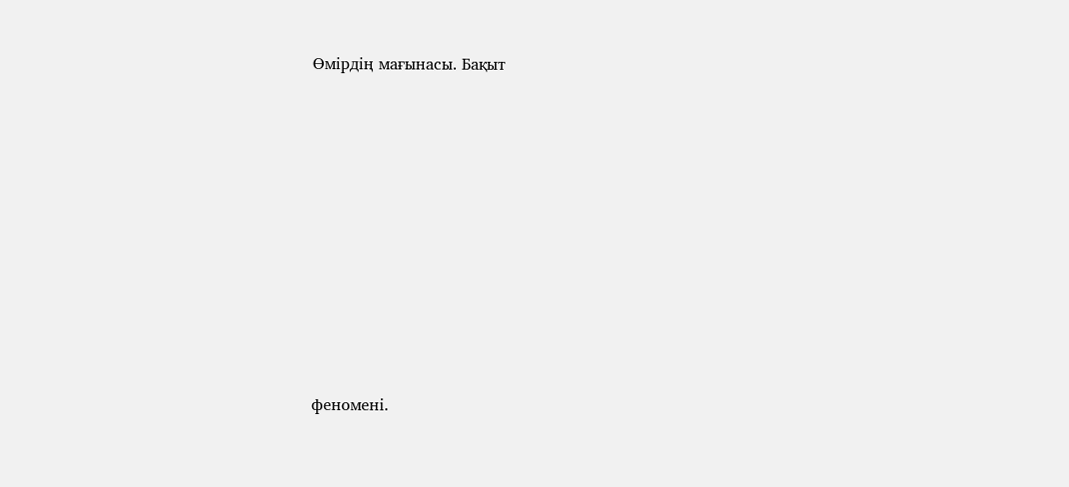Өмірдің мағынасы. Бақыт













феномені.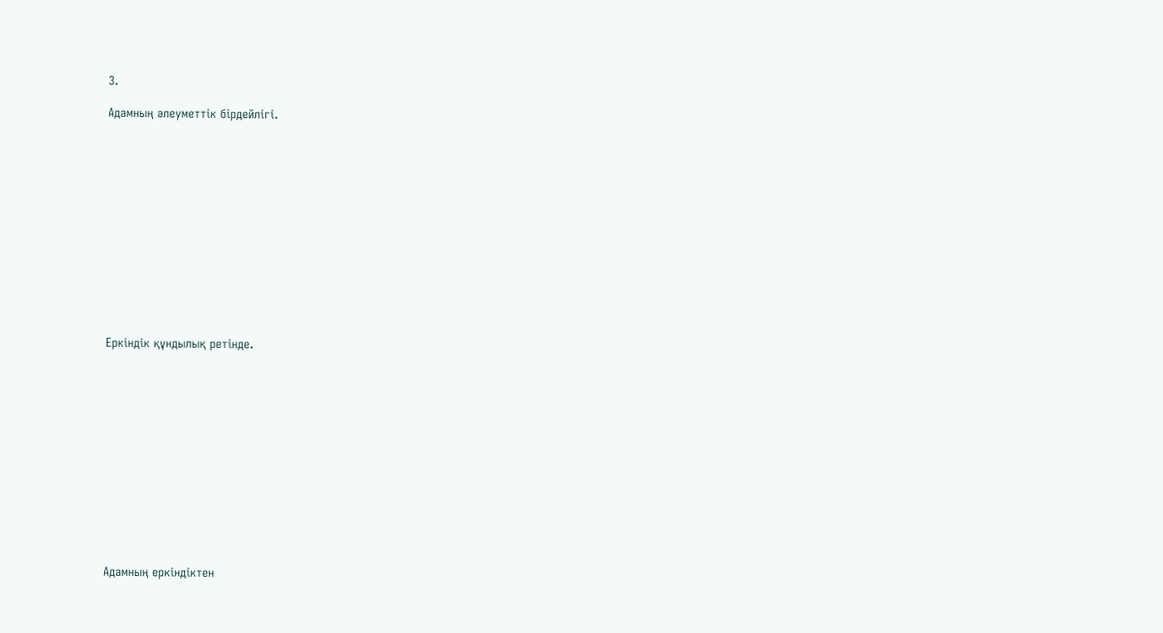3.

Адамның əлеуметтік бірдейлігі.













Еркіндік құндылық ретінде.













Адамның еркіндіктен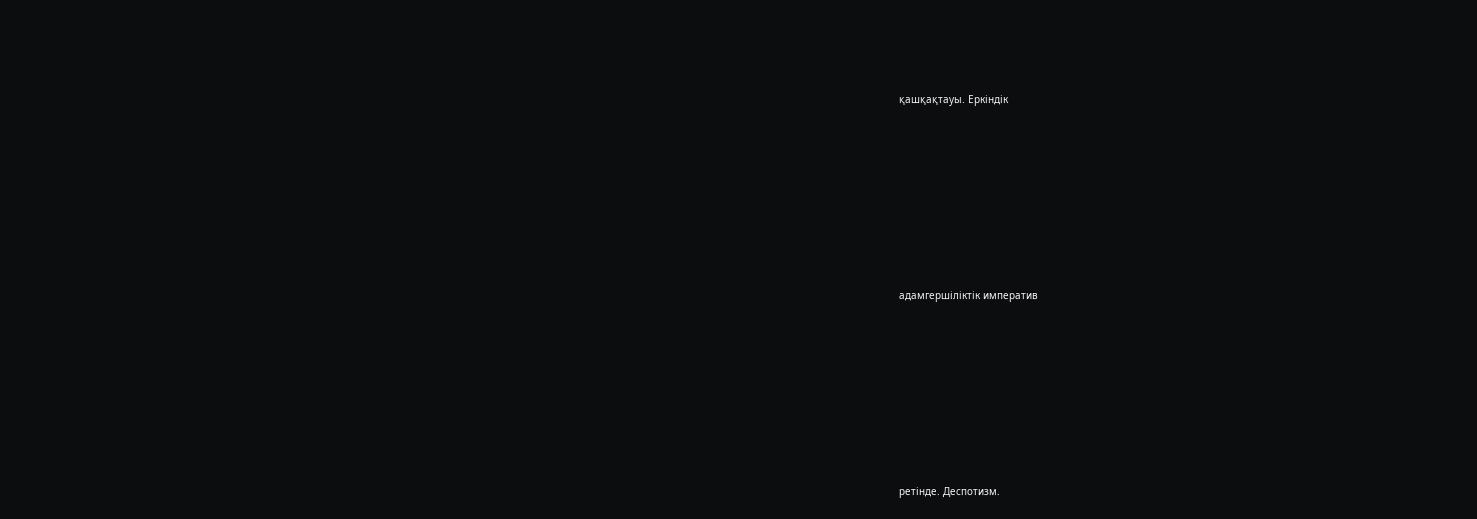қашқақтауы. Еркіндік













адамгершіліктік императив













ретінде. Деспотизм.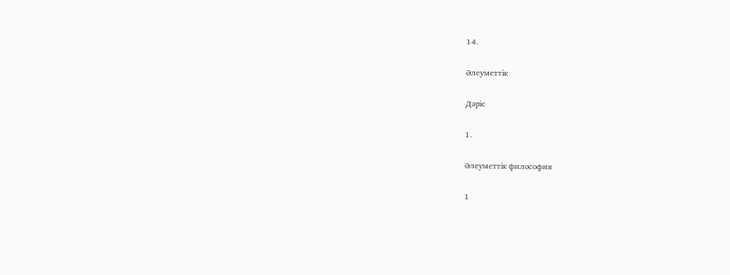14.

Əлеуметтік

Дəріс

1.

Əлеуметтік философия

1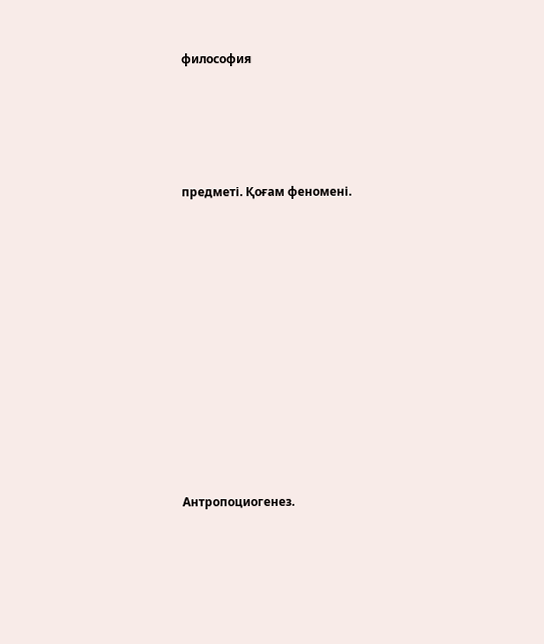философия





предметі. Қоғам феномені.













Антропоциогенез.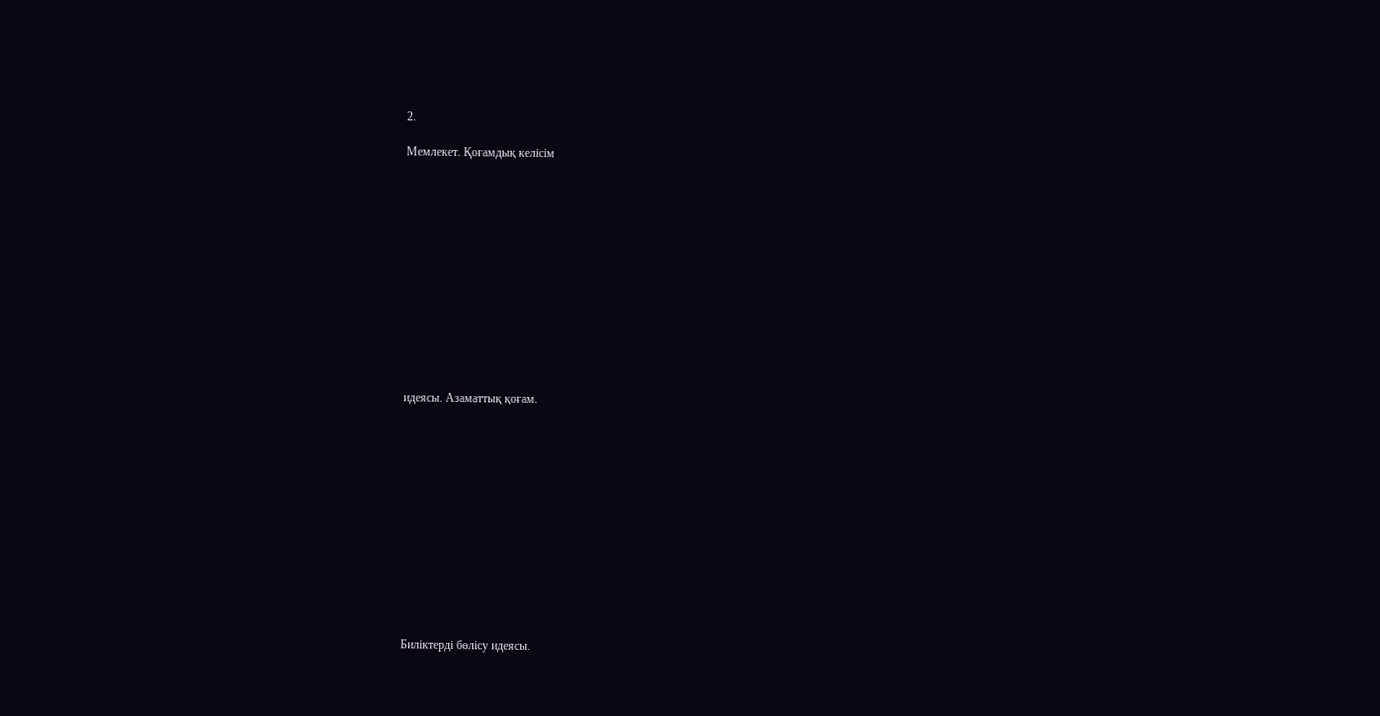2.

Мемлекет. Қоғамдық келісім













идеясы. Азаматтық қоғам.













Биліктерді бөлісу идеясы.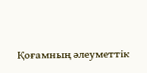Қоғамның əлеуметтік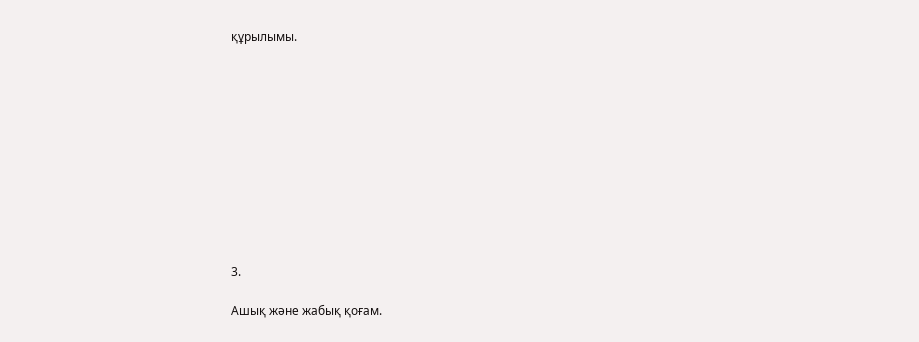құрылымы.











3.

Ашық жəне жабық қоғам.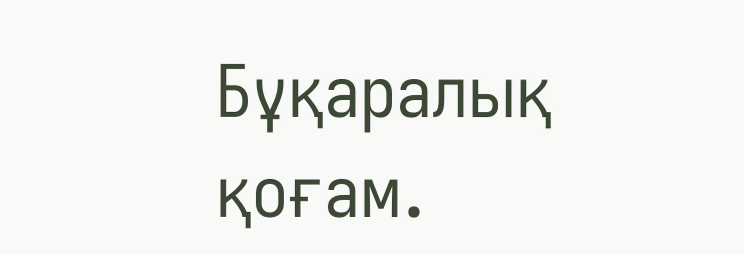Бұқаралық қоғам.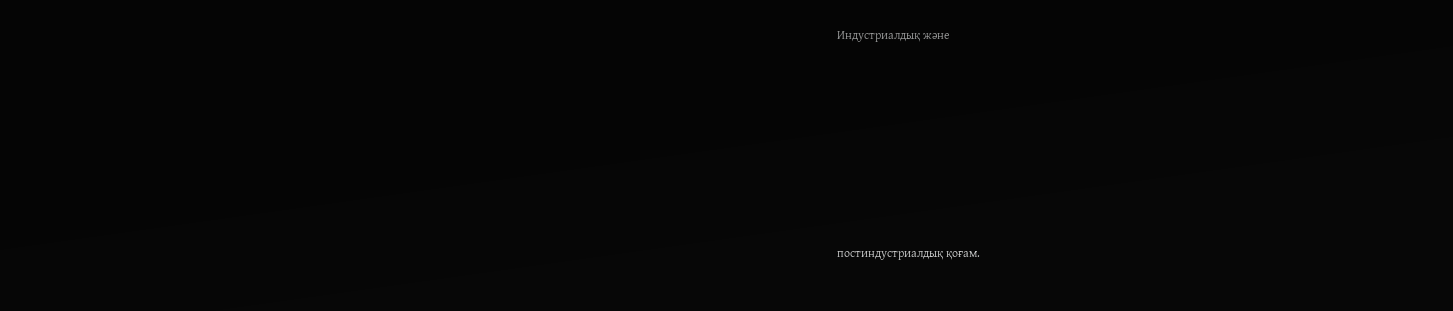Индустриалдық жəне













постиндустриалдық қоғам.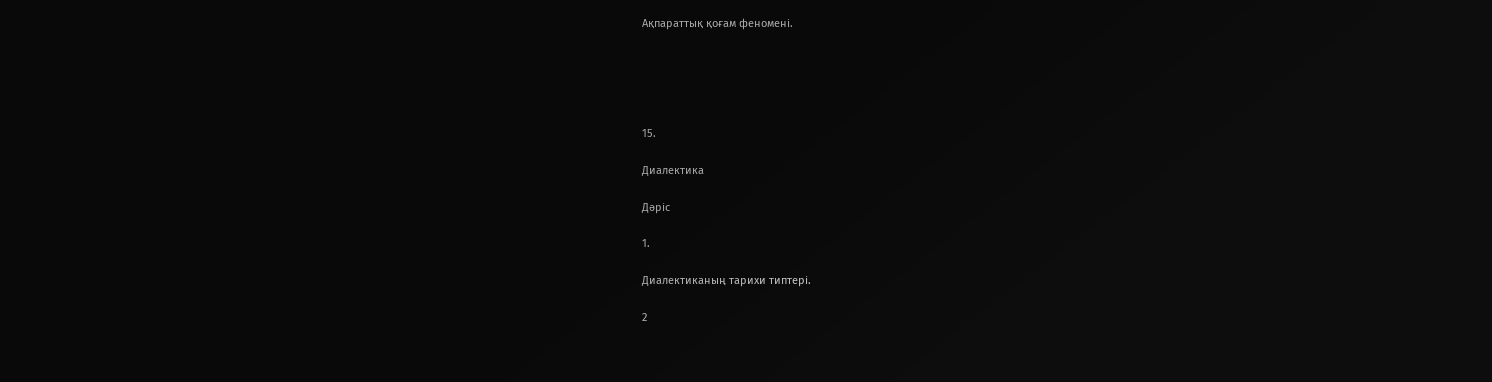Ақпараттық қоғам феномені.





15.

Диалектика

Дəріс

1.

Диалектиканың тарихи типтері.

2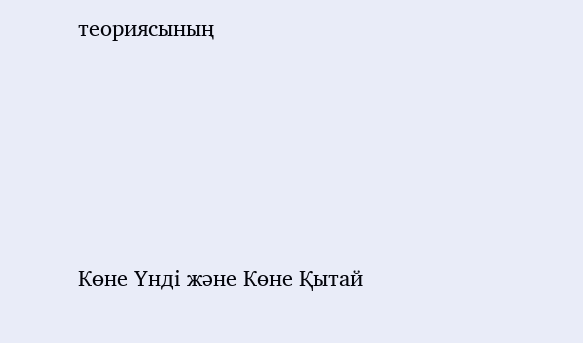теориясының





Көне Үнді жəне Көне Қытай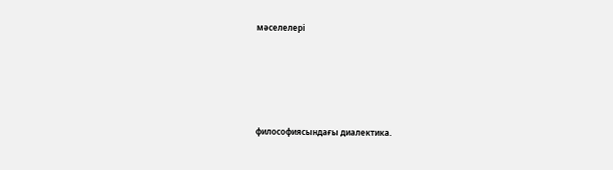мəселелері





философиясындағы диалектика.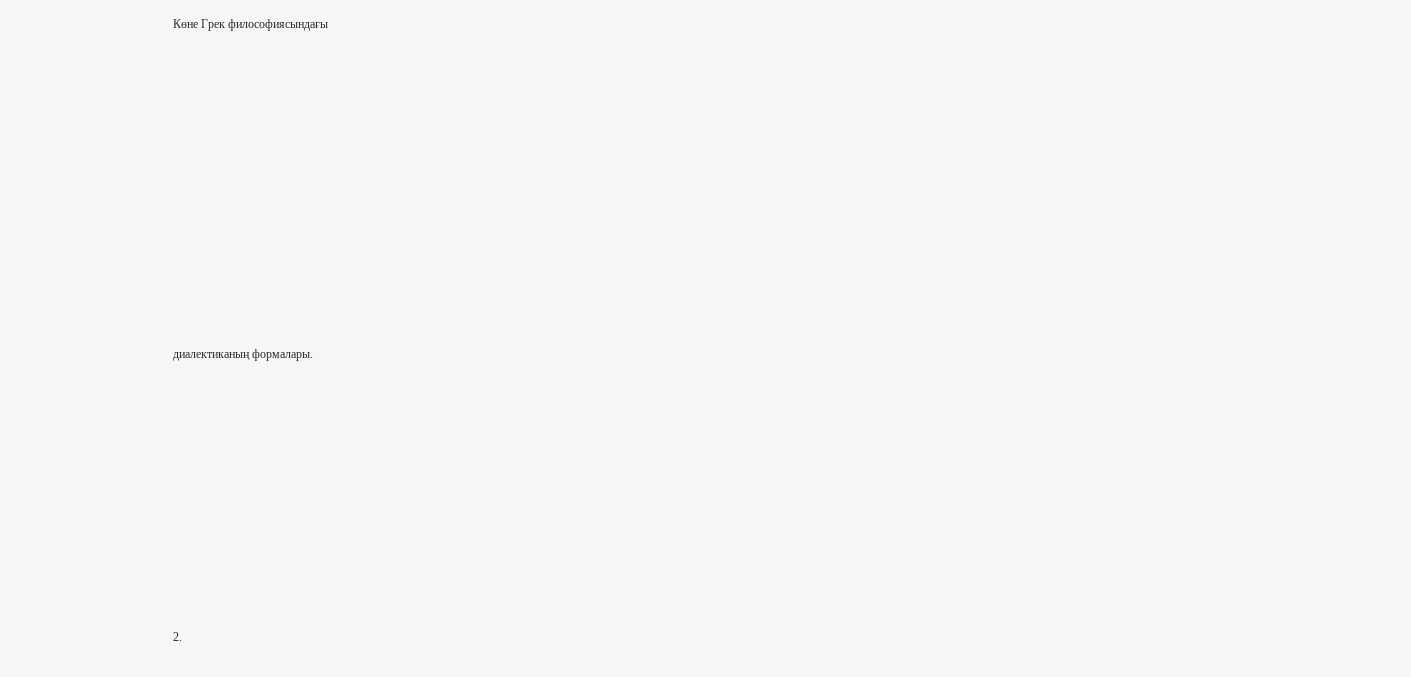Көне Грек философиясындағы













диалектиканың формалары.











2.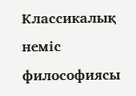Классикалық неміс философиясы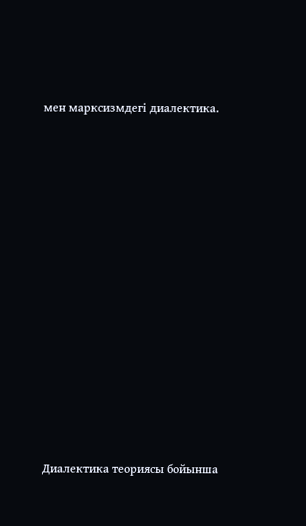мен марксизмдегі диалектика.













Диалектика теориясы бойынша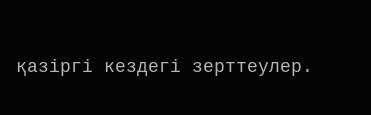қазіргі кездегі зерттеулер.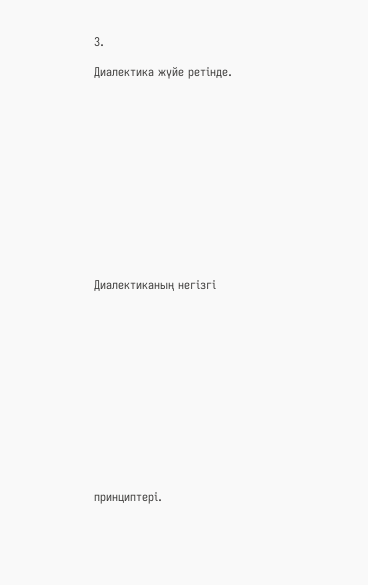3.

Диалектика жүйе ретінде.













Диалектиканың негізгі













принциптері.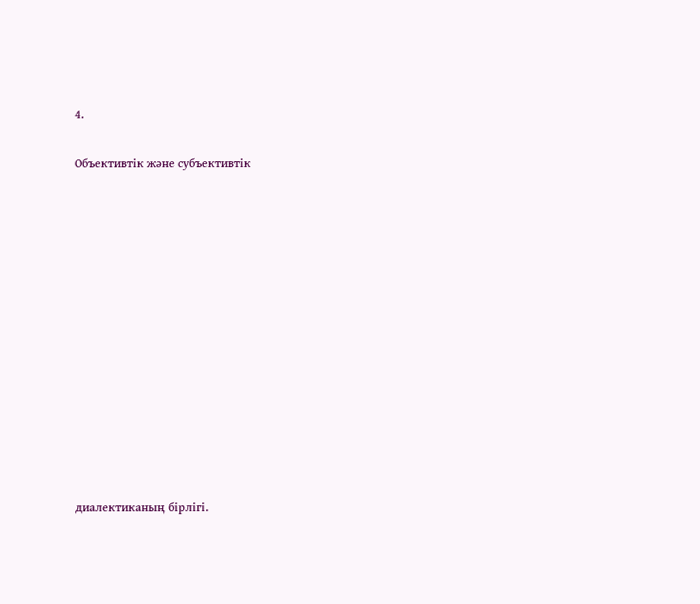4.

Объективтік жəне субъективтік













диалектиканың бірлігі.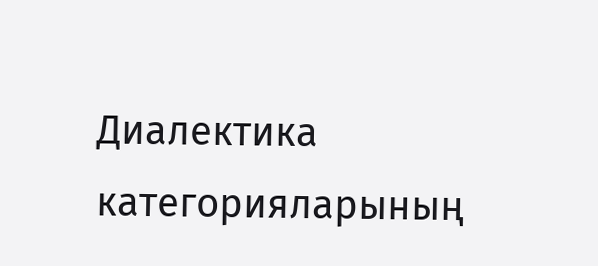Диалектика категорияларының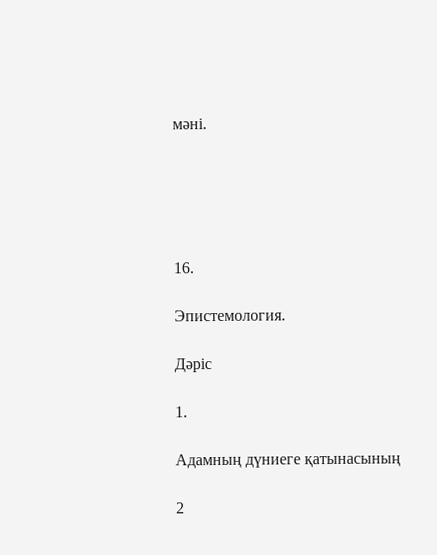мəні.





16.

Эпистемология.

Дəріс

1.

Адамның дүниеге қатынасының

2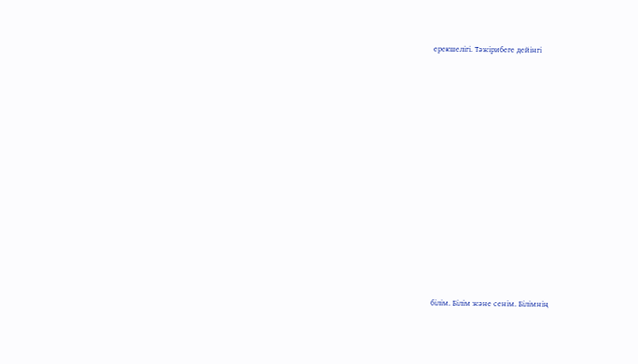ерекшелігі. Тəжірибеге дейінгі













білім. Білім жəне сенім. Білімнің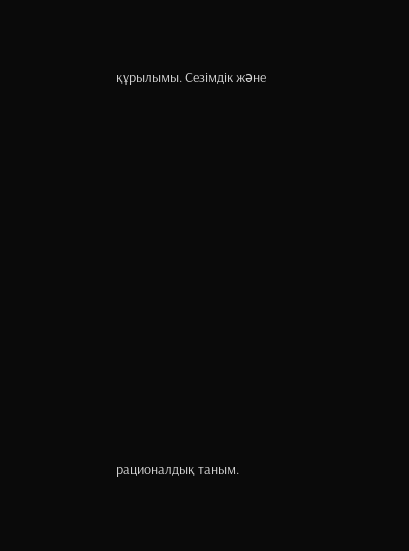құрылымы. Сезімдік жəне













рационалдық таным.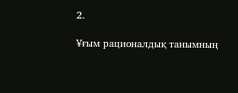2.

Ұғым рационалдық танымның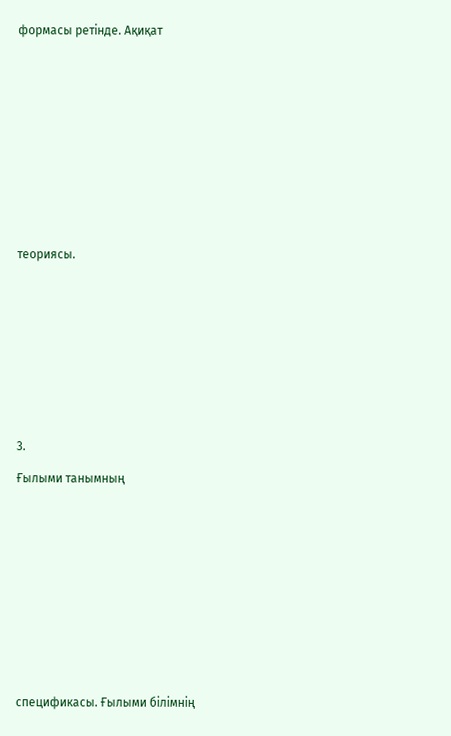формасы ретінде. Ақиқат













теориясы.











3.

Ғылыми танымның













спецификасы. Ғылыми білімнің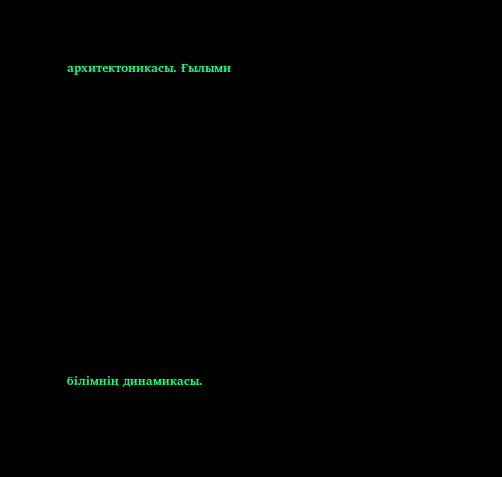архитектоникасы. Ғылыми













білімнің динамикасы.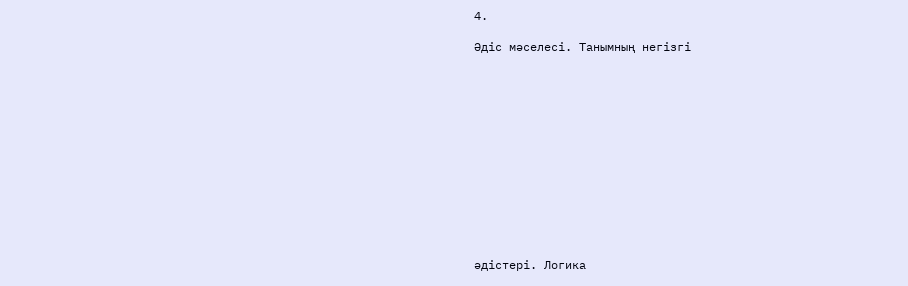4.

Əдіс мəселесі. Танымның негізгі













əдістері. Логика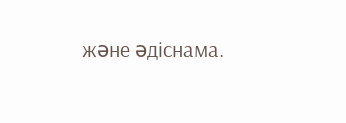жəне əдіснама.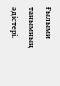Ғылыми танымның əдістері.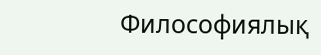Философиялық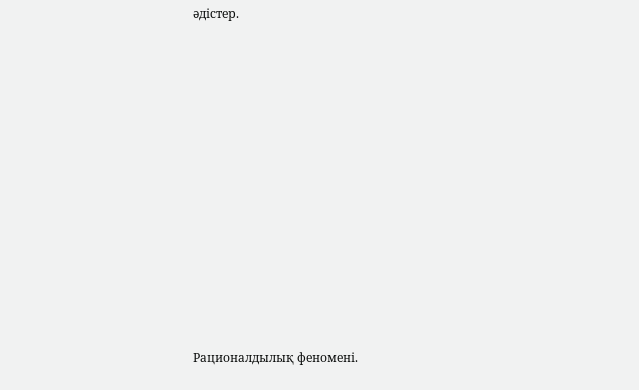əдістер.













Рационалдылық феномені.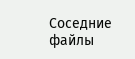Соседние файлы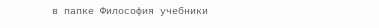в папке Философия учебники